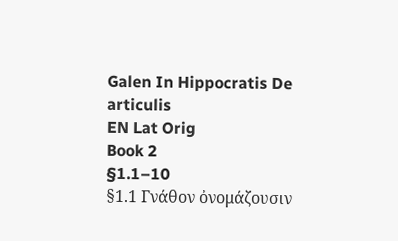Galen In Hippocratis De articulis
EN Lat Orig
Book 2
§1.1–10
§1.1 Γνάθον ὀνομάζουσιν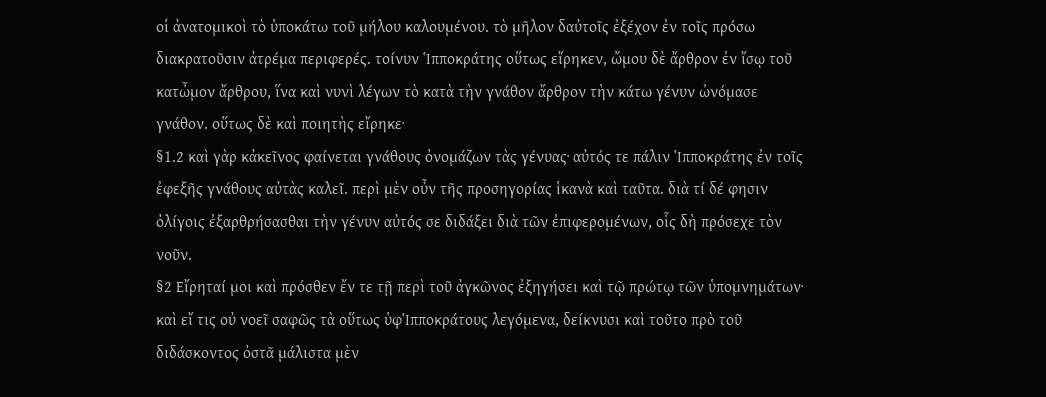οἱ ἀνατομικοὶ τὸ ὑποκάτω τοῦ μήλου καλουμένου. τὸ μῆλον δαὐτοῖς ἐξέχον ἐν τοῖς πρόσω διακρατοῦσιν ἀτρέμα περιφερές. τοίνυν Ἱπποκράτης οὕτως εἴρηκεν, ὤμου δὲ ἄρθρον ἐν ἴσῳ τοῦ κατὦμον ἄρθρου, ἵνα καὶ νυνὶ λέγων τὸ κατὰ τὴν γνάθον ἄρθρον τὴν κάτω γένυν ὠνόμασε γνάθον. οὕτως δὲ καὶ ποιητὴς εἴρηκε·
§1.2 καὶ γὰρ κἀκεῖνος φαίνεται γνάθους ὀνομάζων τὰς γένυας· αὐτός τε πάλιν Ἱπποκράτης ἐν τοῖς ἐφεξῆς γνάθους αὐτὰς καλεῖ. περὶ μὲν οὖν τῆς προσηγορίας ἱκανὰ καὶ ταῦτα. διὰ τί δέ φησιν ὀλίγοις ἐξαρθρήσασθαι τὴν γένυν αὐτός σε διδάξει διὰ τῶν ἐπιφερομένων, οἷς δὴ πρόσεχε τὸν νοῦν.
§2 Εἴρηταί μοι καὶ πρόσθεν ἔν τε τῇ περὶ τοῦ ἀγκῶνος ἐξηγήσει καὶ τῷ πρώτῳ τῶν ὑπομνημάτων· καὶ εἴ τις οὐ νοεῖ σαφῶς τὰ οὕτως ὑφἹπποκράτους λεγόμενα, δείκνυσι καὶ τοῦτο πρὸ τοῦ διδάσκοντος ὀστᾶ μάλιστα μὲν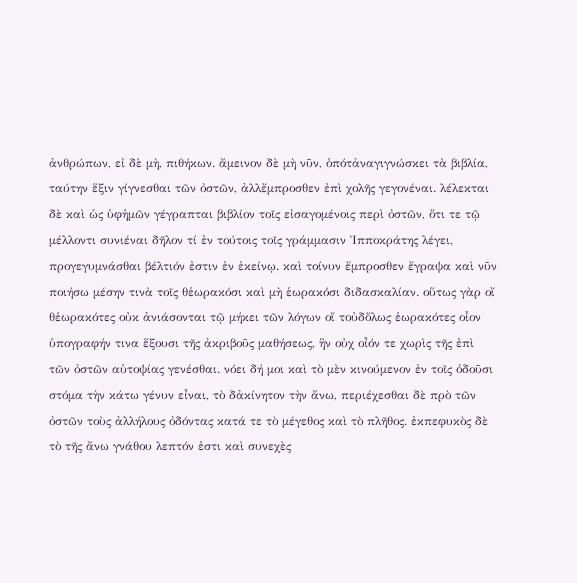ἀνθρώπων, εἰ δὲ μὴ, πιθήκων. ἄμεινον δὲ μὴ νῦν, ὁπότἀναγιγνώσκει τὰ βιβλία, ταύτην ἕξιν γίγνεσθαι τῶν ὀστῶν, ἀλλἔμπροσθεν ἐπὶ χολῆς γεγονέναι. λέλεκται δὲ καὶ ὡς ὑφἡμῶν γέγραπται βιβλίον τοῖς εἰσαγομένοις περὶ ὀστῶν, ὅτι τε τῷ μέλλοντι συνιέναι δῆλον τί ἐν τούτοις τοῖς γράμμασιν Ἱπποκράτης λέγει, προγεγυμνάσθαι βέλτιόν ἐστιν ἐν ἐκείνῳ. καὶ τοίνυν ἔμπροσθεν ἔγραψα καὶ νῦν ποιήσω μέσην τινὰ τοῖς θἑωρακόσι καὶ μὴ ἑωρακόσι διδασκαλίαν. οὕτως γὰρ οἴ θἑωρακότες οὐκ ἀνιάσονται τῷ μήκει τῶν λόγων οἵ τοὐδὅλως ἑωρακότες οἷον ὑπογραφήν τινα ἕξουσι τῆς ἀκριβοῦς μαθήσεως, ἣν οὐχ οἶόν τε χωρὶς τῆς ἐπὶ τῶν ὀστῶν αὐτοψίας γενέσθαι. νόει δή μοι καὶ τὸ μὲν κινούμενον ἐν τοῖς ὀδοῦσι στόμα τὴν κάτω γένυν εἶναι, τὸ δἀκίνητον τὴν ἄνω, περιέχεσθαι δὲ πρὸ τῶν ὀστῶν τοὺς ἀλλήλους ὀδόντας κατά τε τὸ μέγεθος καὶ τὸ πλῆθος. ἐκπεφυκὸς δὲ τὸ τῆς ἄνω γνάθου λεπτόν ἐστι καὶ συνεχὲς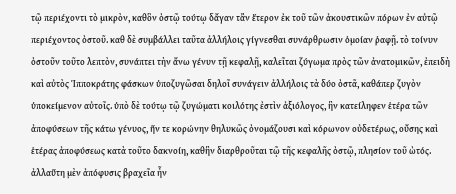τῷ περιέχοντι τὸ μικρὸν, καθὃν ὀστῷ τούτῳ δἄγαν τἂν ἕτερον ἐκ τοῦ τῶν ἀκουστικῶν πόρων ἐν αὐτῷ περιέχοντος ὀστοῦ. καθ δὲ συμβάλλει ταῦτα ἀλλήλοις γίγνεσθαι συνάρθρωσιν ὁμοίαν ῥαφῇ. τὸ τοίνυν ὀστοῦν τοῦτο λεπτὸν, συνάπτει τὴν ἄνω γένυν τῇ κεφαλῇ, καλεῖται ζύγωμα πρὸς τῶν ἀνατομικῶν, ἐπειδὴ καὶ αὐτὸς Ἱπποκράτης φάσκων ὑποζυγῶσαι δηλοῖ συνάγειν ἀλλήλοις τὰ δύο ὀστᾶ, καθάπερ ζυγὸν ὑποκείμενον αὐτοῖς. ὑπὸ δὲ τούτῳ τῷ ζυγώματι κοιλότης ἐστὶν ἀξιόλογος, ἣν κατείληφεν ἑτέρα τῶν ἀποφύσεων τῆς κάτω γένυος, ἥν τε κορώνην θηλυκῶς ὀνομάζουσι καὶ κόρωνον οὐδετέρως, οὔσης καὶ ἑτέρας ἀποφύσεως κατὰ τοῦτο δακνοίη, καθἣν διαρθροῦται τῷ τῆς κεφαλῆς ὀστῷ, πλησίον τοῦ ὠτός. ἀλλαὕτη μὲν ἀπόφυσις βραχεῖα ἦν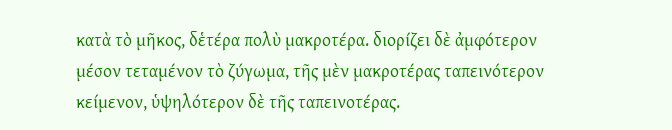κατὰ τὸ μῆκος, δἑτέρα πολὺ μακροτέρα. διορίζει δὲ ἀμφότερον μέσον τεταμένον τὸ ζύγωμα, τῆς μὲν μακροτέρας ταπεινότερον κείμενον, ὑψηλότερον δὲ τῆς ταπεινοτέρας.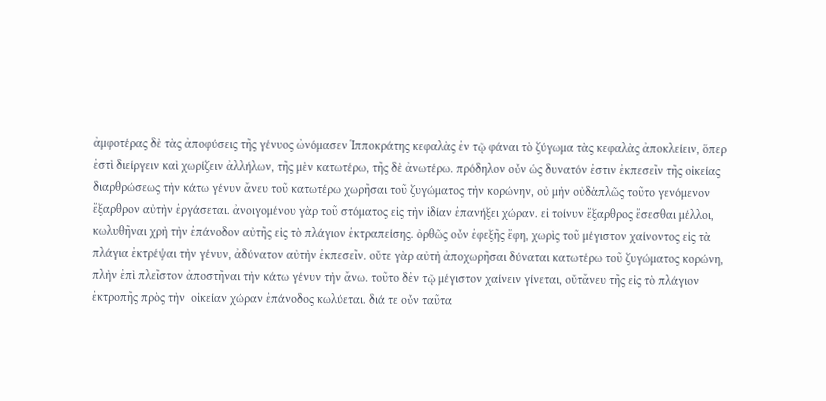ἀμφοτέρας δὲ τὰς ἀποφύσεις τῆς γένυος ὠνόμασεν Ἱπποκράτης κεφαλὰς ἐν τῷ φάναι τὸ ζύγωμα τὰς κεφαλὰς ἀποκλείειν, ὅπερ ἐστὶ διείργειν καὶ χωρίζειν ἀλλήλων, τῆς μὲν κατωτέρω, τῆς δὲ ἀνωτέρω. πρόδηλον οὖν ὡς δυνατόν ἐστιν ἐκπεσεῖν τῆς οἰκείας διαρθρώσεως τὴν κάτω γένυν ἄνευ τοῦ κατωτέρω χωρῆσαι τοῦ ζυγώματος τὴν κορώνην, οὐ μὴν οὐδἁπλῶς τοῦτο γενόμενον ἔξαρθρον αὐτὴν ἐργάσεται. ἀνοιγομένου γὰρ τοῦ στόματος εἰς τὴν ἰδίαν ἐπανήξει χώραν. εἰ τοίνυν ἔξαρθρος ἔσεσθαι μέλλοι, κωλυθῆναι χρὴ τὴν ἐπάνοδον αὐτῆς εἰς τὸ πλάγιον ἐκτραπείσης. ὀρθῶς οὖν ἐφεξῆς ἔφη, χωρὶς τοῦ μέγιστον χαίνοντος εἰς τὰ πλάγια ἐκτρέψαι τὴν γένυν, ἀδύνατον αὐτὴν ἐκπεσεῖν. οὔτε γὰρ αὐτὴ ἀποχωρῆσαι δύναται κατωτέρω τοῦ ζυγώματος κορώνη, πλὴν ἐπὶ πλεῖστον ἀποστῆναι τὴν κάτω γένυν τὴν ἄνω. τοῦτο δἐν τῷ μέγιστον χαίνειν γίνεται, οὔτἄνευ τῆς εἰς τὸ πλάγιον ἐκτροπῆς πρὸς τὴν  οἰκείαν χώραν ἐπάνοδος κωλύεται. διά τε οὖν ταῦτα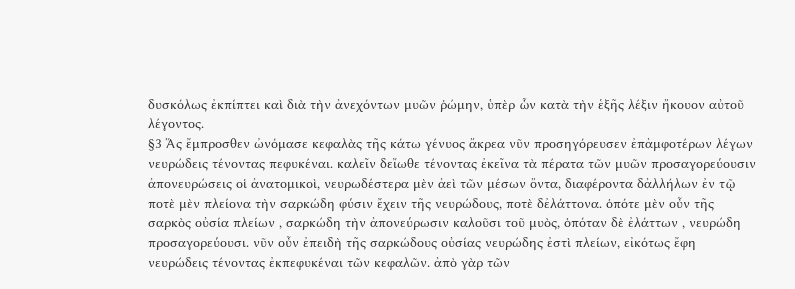δυσκόλως ἐκπίπτει καὶ διὰ τὴν ἀνεχόντων μυῶν ῥώμην, ὑπὲρ ὧν κατὰ τὴν ἑξῆς λέξιν ἤκουον αὐτοῦ λέγοντος.
§3 Ἅς ἔμπροσθεν ὠνόμασε κεφαλὰς τῆς κάτω γένυος ἄκρεα νῦν προσηγόρευσεν ἐπἀμφοτέρων λέγων νευρώδεις τένοντας πεφυκέναι. καλεῖν δεἴωθε τένοντας ἐκεῖνα τὰ πέρατα τῶν μυῶν προσαγορεύουσιν ἀπονευρώσεις οἱ ἀνατομικοὶ, νευρωδέστερα μὲν ἀεὶ τῶν μέσων ὄντα, διαφέροντα δἀλλήλων ἐν τῷ ποτὲ μὲν πλείονα τὴν σαρκώδη φύσιν ἔχειν τῆς νευρώδους, ποτὲ δἐλάττονα. ὁπότε μὲν οὖν τῆς σαρκὸς οὐσία πλείων , σαρκώδη τὴν ἀπονεύρωσιν καλοῦσι τοῦ μυὸς, ὁπόταν δὲ ἐλάττων , νευρώδη προσαγορεύουσι. νῦν οὖν ἐπειδὴ τῆς σαρκώδους οὐσίας νευρώδης ἐστὶ πλείων, εἰκότως ἔφη νευρώδεις τένοντας ἐκπεφυκέναι τῶν κεφαλῶν. ἀπὸ γὰρ τῶν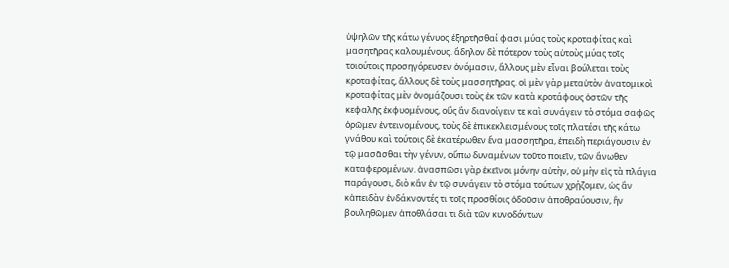ὑψηλῶν τῆς κάτω γένυος ἐξηρτῆσθαί φασι μύας τοὺς κροταφίτας καὶ μασητῆρας καλουμένους. ἄδηλον δὲ πότερον τοὺς αὐτοὺς μύας τοῖς τοιούτοις προσηγόρευσεν ὀνόμασιν, ἄλλους μὲν εἶναι βούλεται τοὺς κροταφίτας, ἄλλους δὲ τοὺς μασσητῆρας. οἱ μὲν γὰρ μεταὐτὸν ἀνατομικοὶ κροταφίτας μὲν ὀνομάζουσι τοὺς ἐκ τῶν κατὰ κροτάφους ὀστῶν τῆς κεφαλῆς ἐκφυομένους, οὓς ἂν διανοίγειν τε καὶ συνάγειν τὸ στόμα σαφῶς ὁρῶμεν ἐντεινομένους, τοὺς δὲ ἐπικεκλεισμένους τοῖς πλατέσι τῆς κάτω γνάθου καὶ τούτοις δὲ ἑκατέρωθεν ἕνα μασσητῆρα, ἐπειδὴ περιάγουσιν ἐν τῷ μασᾶσθαι τὴν γένυν, οὔπω δυναμένων τοῦτο ποιεῖν, τῶν ἄνωθεν καταφερομένων. ἀνασπῶσι γὰρ ἐκεῖνοι μόνην αὐτὴν, οὐ μὴν εἰς τὰ πλάγια παράγουσι, διὸ κἂν ἐν τῷ συνάγειν τὸ στόμα τούτων χρῄζομεν, ὡς ἂν κἀπειδὰν ἐνδάκνοντές τι τοῖς προσθίοις ὀδοῦσιν ἀποθραύουσιν, ἢν βουληθῶμεν ἀποθλάσαι τι διὰ τῶν κυνοδόντων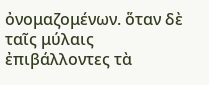ὀνομαζομένων. ὅταν δὲ ταῖς μύλαις ἐπιβάλλοντες τὰ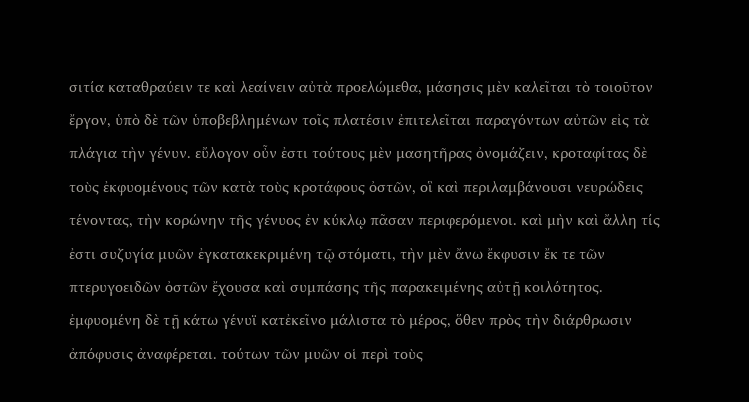σιτία καταθραύειν τε καὶ λεαίνειν αὐτὰ προελώμεθα, μάσησις μὲν καλεῖται τὸ τοιοῦτον ἔργον, ὑπὸ δὲ τῶν ὑποβεβλημένων τοῖς πλατέσιν ἐπιτελεῖται παραγόντων αὐτῶν εἰς τὰ πλάγια τὴν γένυν. εὔλογον οὖν ἐστι τούτους μὲν μασητῆρας ὀνομάζειν, κροταφίτας δὲ τοὺς ἐκφυομένους τῶν κατὰ τοὺς κροτάφους ὀστῶν, οἳ καὶ περιλαμβάνουσι νευρώδεις τένοντας, τὴν κορώνην τῆς γένυος ἐν κύκλῳ πᾶσαν περιφερόμενοι. καὶ μὴν καὶ ἄλλη τίς ἐστι συζυγία μυῶν ἐγκατακεκριμένη τῷ στόματι, τὴν μὲν ἄνω ἔκφυσιν ἔκ τε τῶν πτερυγοειδῶν ὀστῶν ἔχουσα καὶ συμπάσης τῆς παρακειμένης αὐτῇ κοιλότητος. ἐμφυομένη δὲ τῇ κάτω γένυϊ κατἐκεῖνο μάλιστα τὸ μέρος, ὅθεν πρὸς τὴν διάρθρωσιν ἀπόφυσις ἀναφέρεται. τούτων τῶν μυῶν οἱ περὶ τοὺς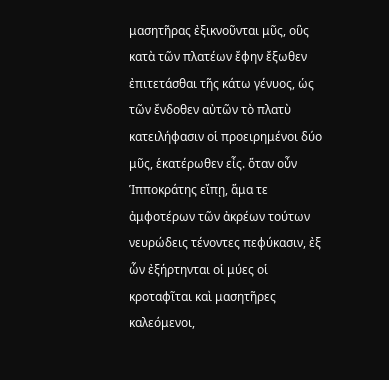μασητῆρας ἐξικνοῦνται μῦς, οὓς κατὰ τῶν πλατέων ἔφην ἔξωθεν ἐπιτετάσθαι τῆς κάτω γένυος, ὡς τῶν ἔνδοθεν αὐτῶν τὸ πλατὺ κατειλήφασιν οἱ προειρημένοι δύο μῦς, ἑκατέρωθεν εἶς. ὅταν οὖν Ἱπποκράτης εἴπῃ, ἅμα τε ἀμφοτέρων τῶν ἀκρέων τούτων νευρώδεις τένοντες πεφύκασιν, ἐξ ὧν ἐξήρτηνται οἱ μύες οἱ κροταφῖται καὶ μασητῆρες καλεόμενοι,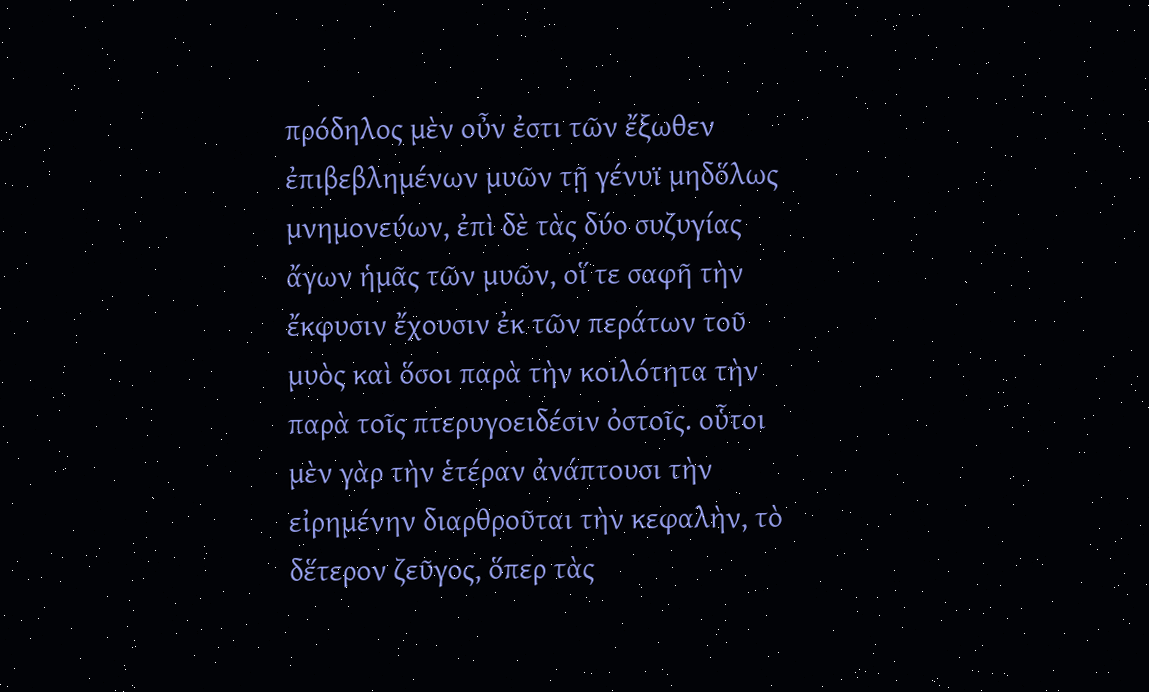πρόδηλος μὲν οὖν ἐστι τῶν ἔξωθεν ἐπιβεβλημένων μυῶν τῇ γένυϊ μηδὅλως μνημονεύων, ἐπὶ δὲ τὰς δύο συζυγίας ἄγων ἡμᾶς τῶν μυῶν, οἵ τε σαφῆ τὴν ἔκφυσιν ἔχουσιν ἐκ τῶν περάτων τοῦ μυὸς καὶ ὅσοι παρὰ τὴν κοιλότητα τὴν παρὰ τοῖς πτερυγοειδέσιν ὀστοῖς. οὗτοι μὲν γὰρ τὴν ἑτέραν ἀνάπτουσι τὴν εἰρημένην διαρθροῦται τὴν κεφαλὴν, τὸ δἕτερον ζεῦγος, ὅπερ τὰς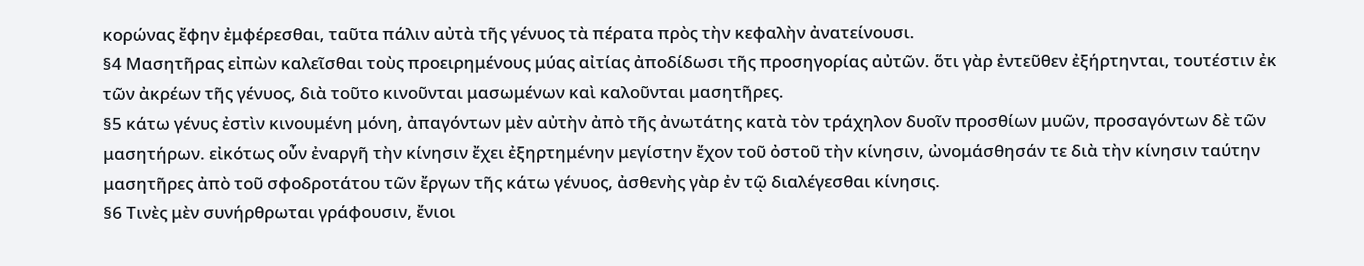κορώνας ἔφην ἐμφέρεσθαι, ταῦτα πάλιν αὐτὰ τῆς γένυος τὰ πέρατα πρὸς τὴν κεφαλὴν ἀνατείνουσι.
§4 Μασητῆρας εἰπὼν καλεῖσθαι τοὺς προειρημένους μύας αἰτίας ἀποδίδωσι τῆς προσηγορίας αὐτῶν. ὅτι γὰρ ἐντεῦθεν ἐξήρτηνται, τουτέστιν ἐκ τῶν ἀκρέων τῆς γένυος, διὰ τοῦτο κινοῦνται μασωμένων καὶ καλοῦνται μασητῆρες.
§5 κάτω γένυς ἐστὶν κινουμένη μόνη, ἀπαγόντων μὲν αὐτὴν ἀπὸ τῆς ἀνωτάτης κατὰ τὸν τράχηλον δυοῖν προσθίων μυῶν, προσαγόντων δὲ τῶν μασητήρων. εἰκότως οὖν ἐναργῆ τὴν κίνησιν ἔχει ἐξηρτημένην μεγίστην ἔχον τοῦ ὀστοῦ τὴν κίνησιν, ὠνομάσθησάν τε διὰ τὴν κίνησιν ταύτην μασητῆρες ἀπὸ τοῦ σφοδροτάτου τῶν ἔργων τῆς κάτω γένυος, ἀσθενὴς γὰρ ἐν τῷ διαλέγεσθαι κίνησις.
§6 Τινὲς μὲν συνήρθρωται γράφουσιν, ἔνιοι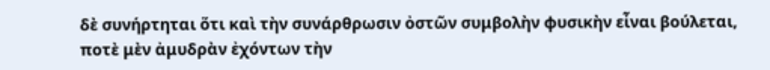δὲ συνήρτηται ὅτι καὶ τὴν συνάρθρωσιν ὀστῶν συμβολὴν φυσικὴν εἶναι βούλεται, ποτὲ μὲν ἀμυδρὰν ἐχόντων τὴν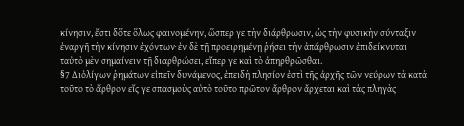κίνησιν, ἔστι δὅτε ὅλως φαινομένην, ὥσπερ γε τὴν διάρθρωσιν, ὡς τὴν φυσικὴν σύνταξιν ἐναργῆ τὴν κίνησιν ἐχόντων· ἐν δὲ τῇ προειρημένῃ ῥήσει τὴν ἀπάρθρωσιν ἐπιδείκνυται ταὐτὸ μὲν σημαίνειν τῇ διαρθρώσει, εἴπερ γε καὶ τὸ ἀπηρθρῶσθαι.
§7 Διὀλίγων ῥημάτων εἰπεῖν δυνάμενος, ἐπειδὴ πλησίον ἐστὶ τῆς ἀρχῆς τῶν νεύρων τὰ κατὰ τοῦτο τὸ ἄρθρον εἴς γε σπασμοὺς αὐτὸ τοῦτο πρῶτον ἄρθρον ἄρχεται καὶ τὰς πληγὰς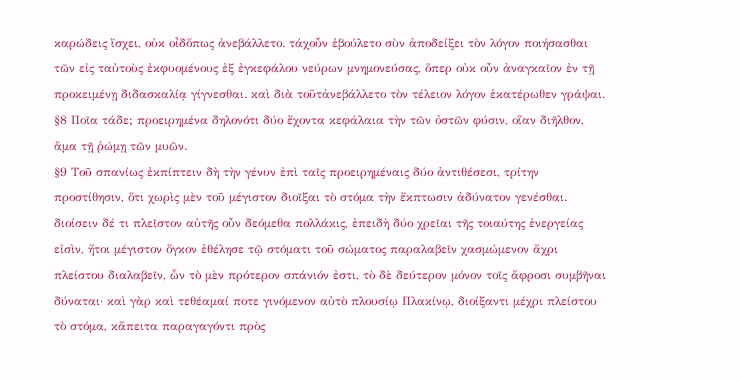καρώδεις ἴσχει, οὐκ οἶδὅπως ἀνεβάλλετο. τάχοὖν ἐβούλετο σὺν ἀποδείξει τὸν λόγον ποιήσασθαι τῶν εἰς ταὐτοὺς ἐκφυομένους ἐξ ἐγκεφάλου νεύρων μνημονεύσας, ὅπερ οὐκ οὖν ἀναγκαῖον ἐν τῇ προκειμένῃ διδασκαλίᾳ γίγνεσθαι. καὶ διὰ τοῦτἀνεβάλλετο τὸν τέλειον λόγον ἑκατέρωθεν γράψαι.
§8 Ποῖα τάδε; προειρημένα δηλονότι δύο ἔχοντα κεφάλαια τὴν τῶν ὀστῶν φύσιν, οἵαν διῆλθον, ἅμα τῇ ῥώμῃ τῶν μυῶν.
§9 Τοῦ σπανίως ἐκπίπτειν δὴ τὴν γένυν ἐπὶ ταῖς προειρημέναις δύο ἀντιθέσεσι, τρίτην προστίθησιν, ὅτι χωρὶς μὲν τοῦ μέγιστον διοῖξαι τὸ στόμα τὴν ἔκπτωσιν ἀδύνατον γενέσθαι. διοίσειν δέ τι πλεῖστον αὐτῆς οὖν δεόμεθα πολλάκις, ἐπειδὴ δύο χρεῖαι τῆς τοιαύτης ἐνεργείας εἰσὶν, ἤτοι μέγιστον ὄγκον ἐθέλησε τῷ στόματι τοῦ σώματος παραλαβεῖν χασμώμενον ἄχρι πλείστου διαλαβεῖν, ὧν τὸ μὲν πρότερον σπάνιόν ἐστι, τὸ δὲ δεύτερον μόνον τοῖς ἄφροσι συμβῆναι δύναται· καὶ γὰρ καὶ τεθέαμαί ποτε γινόμενον αὐτὸ πλουσίῳ Πλακίνῳ, διοίξαντι μέχρι πλείστου τὸ στόμα, κἄπειτα παραγαγόντι πρὸς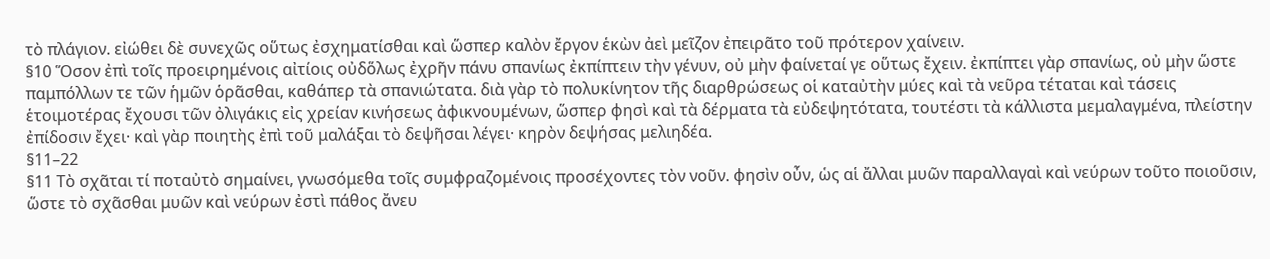τὸ πλάγιον. εἰώθει δὲ συνεχῶς οὕτως ἐσχηματίσθαι καὶ ὥσπερ καλὸν ἔργον ἑκὼν ἀεὶ μεῖζον ἐπειρᾶτο τοῦ πρότερον χαίνειν.
§10 Ὅσον ἐπὶ τοῖς προειρημένοις αἰτίοις οὐδὅλως ἐχρῆν πάνυ σπανίως ἐκπίπτειν τὴν γένυν, οὐ μὴν φαίνεταί γε οὕτως ἔχειν. ἐκπίπτει γὰρ σπανίως, οὐ μὴν ὥστε παμπόλλων τε τῶν ἡμῶν ὁρᾶσθαι, καθάπερ τὰ σπανιώτατα. διὰ γὰρ τὸ πολυκίνητον τῆς διαρθρώσεως οἱ καταὐτὴν μύες καὶ τὰ νεῦρα τέταται καὶ τάσεις ἑτοιμοτέρας ἔχουσι τῶν ὀλιγάκις εἰς χρείαν κινήσεως ἀφικνουμένων, ὥσπερ φησὶ καὶ τὰ δέρματα τὰ εὐδεψητότατα, τουτέστι τὰ κάλλιστα μεμαλαγμένα, πλείστην ἐπίδοσιν ἔχει· καὶ γὰρ ποιητὴς ἐπὶ τοῦ μαλάξαι τὸ δεψῆσαι λέγει· κηρὸν δεψήσας μελιηδέα.
§11–22
§11 Τὸ σχᾶται τί ποταὐτὸ σημαίνει, γνωσόμεθα τοῖς συμφραζομένοις προσέχοντες τὸν νοῦν. φησὶν οὖν, ὡς αἱ ἄλλαι μυῶν παραλλαγαὶ καὶ νεύρων τοῦτο ποιοῦσιν, ὥστε τὸ σχᾶσθαι μυῶν καὶ νεύρων ἐστὶ πάθος ἄνευ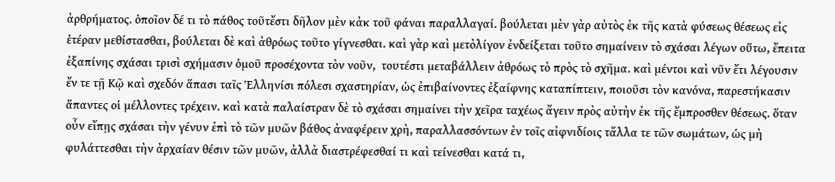ἀρθρήματος. ὁποῖον δέ τι τὸ πάθος τοῦτἔστι δῆλον μὲν κἀκ τοῦ φάναι παραλλαγαί. βούλεται μὲν γὰρ αὐτὸς ἐκ τῆς κατὰ φύσεως θέσεως εἰς ἑτέραν μεθίστασθαι, βούλεται δὲ καὶ ἀθρόως τοῦτο γίγνεσθαι. καὶ γὰρ καὶ μετὀλίγον ἐνδείξεται τοῦτο σημαίνειν τὸ σχάσαι λέγων οὕτω, ἔπειτα ἐξαπίνης σχάσαι τρισὶ σχήμασιν ὁμοῦ προσέχοντα τὸν νοῦν,  τουτέστι μεταβάλλειν ἀθρόως τὸ πρὸς τὸ σχῆμα. καὶ μέντοι καὶ νῦν ἔτι λέγουσιν ἔν τε τῇ Κῷ καὶ σχεδόν ἅπασι ταῖς Ἑλληνίσι πόλεσι σχαστηρίαν, ὡς ἐπιβαίνοντες ἐξαίφνης καταπίπτειν, ποιοῦσι τὸν κανόνα, παρεστήκασιν ἅπαντες οἱ μέλλοντες τρέχειν. καὶ κατὰ παλαίστραν δὲ τὸ σχάσαι σημαίνει τὴν χεῖρα ταχέως ἄγειν πρὸς αὐτὴν ἐκ τῆς ἔμπροσθεν θέσεως. ὅταν οὖν εἴπῃς σχάσαι τὴν γένυν ἐπὶ τὸ τῶν μυῶν βάθος ἀναφέρειν χρὴ, παραλλασσόντων ἐν τοῖς αἰφνιδίοις τἄλλα τε τῶν σωμάτων, ὡς μὴ φυλάττεσθαι τὴν ἀρχαίαν θέσιν τῶν μυῶν, ἀλλὰ διαστρέφεσθαί τι καὶ τείνεσθαι κατά τι,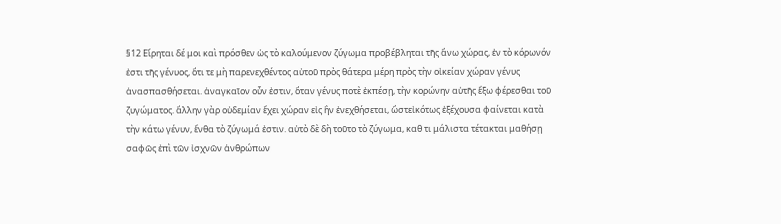§12 Εἴρηται δέ μοι καὶ πρόσθεν ὡς τὸ καλούμενον ζύγωμα προβέβληται τῆς ἄνω χώρας, ἐν τὸ κόρωνόν ἐστι τῆς γένυος, ὅτι τε μὴ παρενεχθέντος αὐτοῦ πρὸς θάτερα μέρη πρὸς τὴν οἰκείαν χώραν γένυς ἀνασπασθήσεται. ἀναγκαῖον οὖν ἐστιν, ὅταν γένυς ποτὲ ἐκπέσῃ, τὴν κορώνην αὐτῆς ἔξω φέρεσθαι τοῦ ζυγώματος. ἄλλην γὰρ οὐδεμίαν ἔχει χώραν εἰς ἣν ἐνεχθήσεται, ὥστεἰκότως ἐξέχουσα φαίνεται κατὰ τὴν κάτω γένυν, ἔνθα τὸ ζύγωμά ἐστιν. αὐτὸ δὲ δὴ τοῦτο τὸ ζύγωμα, καθ τι μάλιστα τέτακται μαθήσῃ σαφῶς ἐπὶ τῶν ἰσχνῶν ἀνθρώπων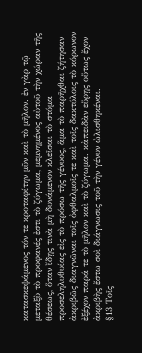κατασκεψάμενος τόν τε κροταφίτην μῦν καὶ τὸ μῆλον. ἐν γὰρ τῷ μεταξὺ τὸ προφανές ἐστι τὸ ζύγωμα, μεμνημένος αὐτοῦ τὴν χώραν τῆς θέσεως, ὅταν ἴδῃς τινὰ μὴ δυνάμενον κλεῖσαι τὸ στόμα προσεληλυθυίας εἰς τὸ πρόσω τῆς γένυος, ἅμα τὸ παρῆχθαι ζήτησαν ἀκριβῶς διαγνῶναι τοῖς ὀφθαλμοῖς τε καὶ τοῖς δακτύλοις τὸ κόρωνον ἐξέχον παρά τε τὸ μῆλον καὶ τὸ ζύγωμα. κἀπειδὰν εὕρῃς οὕτως ἔχον ἀκριβὴς ἔστω σοὶ διάγνωσις τοῦ τὴν γένυν ὠλισθηκέναι.
§13 Τοῖς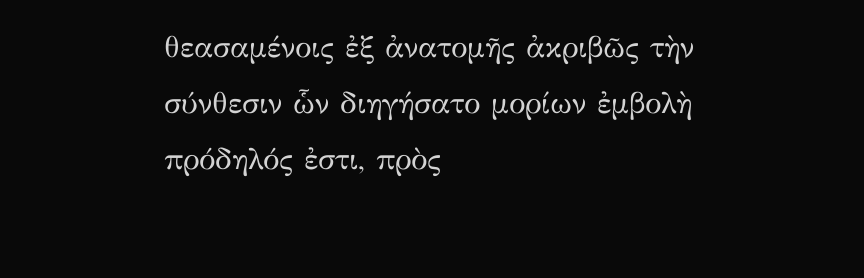θεασαμένοις ἐξ ἀνατομῆς ἀκριβῶς τὴν σύνθεσιν ὧν διηγήσατο μορίων ἐμβολὴ πρόδηλός ἐστι, πρὸς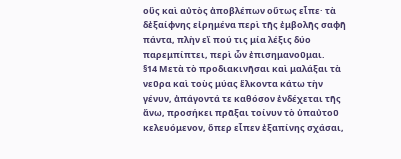οὓς καὶ αὐτὸς ἀποβλέπων οὕτως εἶπε· τὰ δἐξαίφνης εἰρημένα περὶ τῆς ἐμβολῆς σαφῆ πάντα, πλὴν εἴ πού τις μία λέξις δύο παρεμπίπτει, περὶ ὧν ἐπισημανοῦμαι.
§14 Μετὰ τὸ προδιακινῆσαι καὶ μαλάξαι τὰ νεῦρα καὶ τοὺς μύας ἕλκοντα κάτω τὴν γένυν, ἀπάγοντά τε καθόσον ἐνδέχεται τῆς ἄνω, προσήκει πρᾶξαι τοίνυν τὸ ὑπαὐτοῦ κελευόμενον, ὅπερ εἷπεν ἐξαπίνης σχάσαι,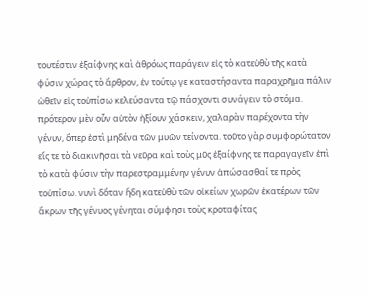τουτέστιν ἐξαίφνης καὶ ἀθρόως παράγειν εἰς τὸ κατεὐθὺ τῆς κατὰ φύσιν χώρας τὸ ἄρθρον, ἐν τούτῳ γε καταστήσαντα παραχρῆμα πάλιν ὠθεῖν εἰς τοὐπίσω κελεύσαντα τῷ πάσχοντι συνάγειν τὸ στόμα. πρότερον μὲν οὖν αὐτὸν ἠξίουν χάσκειν, χαλαρὰν παρέχοντα τὴν γένυν, ὅπερ ἐστὶ μηδένα τῶν μυῶν τείνοντα. τοῦτο γὰρ συμφορώτατον εἴς τε τὸ διακινῆσαι τὰ νεῦρα καὶ τοὺς μῦς ἐξαίφνης τε παραγαγεῖν ἐπὶ τὸ κατὰ φύσιν τὴν παρεστραμμένην γένυν ἀπώσασθαί τε πρὸς τοὐπίσω. νυνὶ δὅταν ἤδη κατεὐθὺ τῶν οἰκείων χωρῶν ἑκατέρων τῶν ἄκρων τῆς γένυος γένηται σύμφησι τοὺς κροταφίτας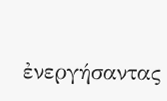ἐνεργήσαντας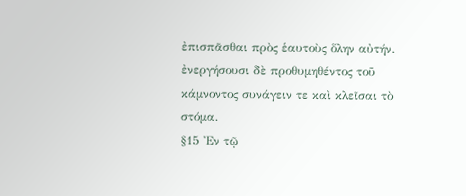ἐπισπᾶσθαι πρὸς ἑαυτοὺς ὅλην αὐτήν. ἐνεργήσουσι δὲ προθυμηθέντος τοῦ κάμνοντος συνάγειν τε καὶ κλεῖσαι τὸ στόμα.
§15 Ἐν τῷ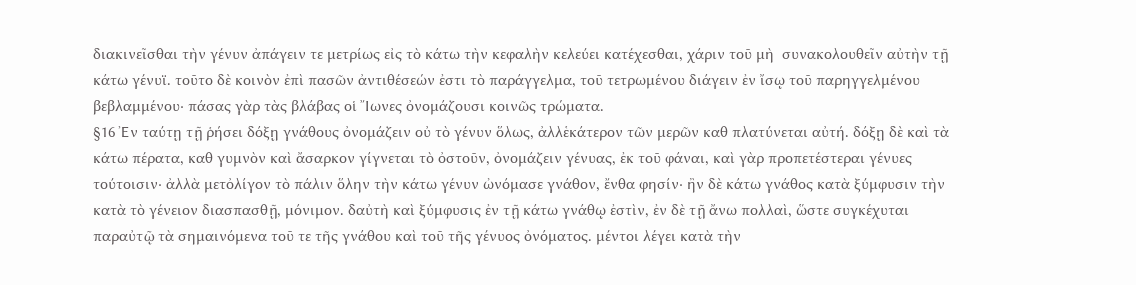διακινεῖσθαι τὴν γένυν ἀπάγειν τε μετρίως εἰς τὸ κάτω τὴν κεφαλὴν κελεύει κατέχεσθαι, χάριν τοῦ μὴ  συνακολουθεῖν αὐτὴν τῇ κάτω γένυϊ. τοῦτο δὲ κοινὸν ἐπὶ πασῶν ἀντιθέσεών ἐστι τὸ παράγγελμα, τοῦ τετρωμένου διάγειν ἐν ἴσῳ τοῦ παρηγγελμένου βεβλαμμένου· πάσας γὰρ τὰς βλάβας οἱ Ἴωνες ὀνομάζουσι κοινῶς τρώματα.
§16 Ἐν ταύτῃ τῇ ῥήσει δόξῃ γνάθους ὀνομάζειν οὐ τὸ γένυν ὅλως, ἀλλἑκάτερον τῶν μερῶν καθ πλατύνεται αὐτή. δόξῃ δὲ καὶ τὰ κάτω πέρατα, καθ γυμνὸν καὶ ἄσαρκον γίγνεται τὸ ὀστοῦν, ὀνομάζειν γένυας, ἐκ τοῦ φάναι, καὶ γὰρ προπετέστεραι γένυες τούτοισιν· ἀλλὰ μετὀλίγον τὸ πάλιν ὅλην τὴν κάτω γένυν ὠνόμασε γνάθον, ἔνθα φησίν· ἢν δὲ κάτω γνάθος κατὰ ξύμφυσιν τὴν κατὰ τὸ γένειον διασπασθῇ, μόνιμον. δαὐτὴ καὶ ξύμφυσις ἐν τῇ κάτω γνάθῳ ἐστὶν, ἐν δὲ τῇ ἄνω πολλαὶ, ὥστε συγκέχυται παραὐτῷ τὰ σημαινόμενα τοῦ τε τῆς γνάθου καὶ τοῦ τῆς γένυος ὀνόματος. μέντοι λέγει κατὰ τὴν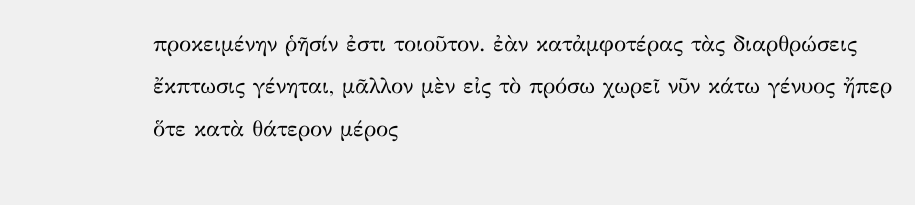προκειμένην ῥῆσίν ἐστι τοιοῦτον. ἐὰν κατἀμφοτέρας τὰς διαρθρώσεις ἔκπτωσις γένηται, μᾶλλον μὲν εἰς τὸ πρόσω χωρεῖ νῦν κάτω γένυος ἤπερ ὅτε κατὰ θάτερον μέρος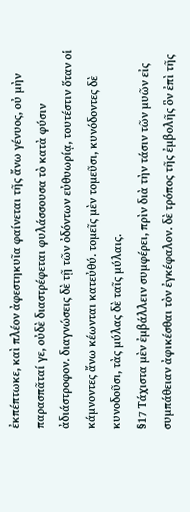ἐκπέπτωκε, καὶ πλέον ἀφεστηκυῖα φαίνεται τῆς ἄνω γένυος, οὐ μὴν παρασπᾶταί γε, οὐδὲ διαστρέφεται φυλάσσουσα τὸ κατὰ φύσιν ἀδιάστροφον. διαγνώσεις δὲ τῇ τῶν ὀδόντων εὐθυωρίᾳ, τουτέστιν ὅταν οἱ κάμνοντες ἄνω κέωνται κατεὐθύ. τομεῖς μὲν τομεῦσι, κυνόδοντες δὲ κυνοδοῦσι, τὰς μύλας δὲ ταῖς μύλαις.
§17 Τάχιστα μὲν ἐμβάλλειν συμφέρει, πρὶν διὰ τὴν τάσιν τῶν μυῶν εἰς συμπάθειαν ἀφικέσθαι τὸν ἐγκέφαλον. δὲ τρόπος τῆς ἐμβολῆς ὃν ἐπὶ τῆς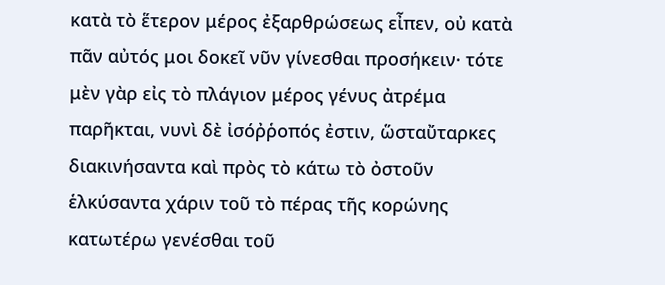κατὰ τὸ ἕτερον μέρος ἐξαρθρώσεως εἶπεν, οὐ κατὰ πᾶν αὐτός μοι δοκεῖ νῦν γίνεσθαι προσήκειν· τότε μὲν γὰρ εἰς τὸ πλάγιον μέρος γένυς ἀτρέμα παρῆκται, νυνὶ δὲ ἰσόῤῥοπός ἐστιν, ὥσταὔταρκες διακινήσαντα καὶ πρὸς τὸ κάτω τὸ ὀστοῦν ἑλκύσαντα χάριν τοῦ τὸ πέρας τῆς κορώνης κατωτέρω γενέσθαι τοῦ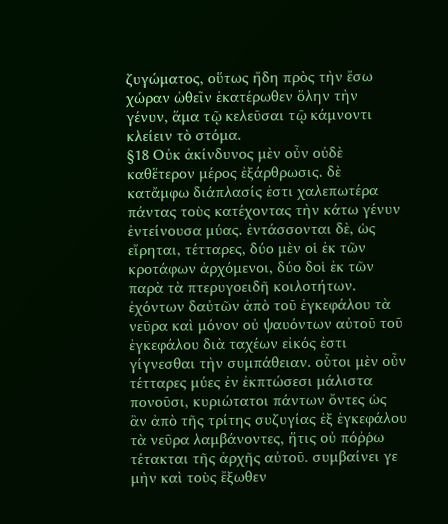ζυγώματος, οὕτως ἤδη πρὸς τὴν ἔσω χώραν ὠθεῖν ἑκατέρωθεν ὅλην τὴν γένυν, ἅμα τῷ κελεῦσαι τῷ κάμνοντι κλείειν τὸ στόμα.
§18 Οὐκ ἀκίνδυνος μὲν οὖν οὐδὲ καθἕτερον μέρος ἐξάρθρωσις. δὲ κατἄμφω διάπλασίς ἐστι χαλεπωτέρα πάντας τοὺς κατέχοντας τὴν κάτω γένυν ἐντείνουσα μύας. ἐντάσσονται δὲ, ὡς εἴρηται, τέτταρες, δύο μὲν οἱ ἐκ τῶν κροτάφων ἀρχόμενοι, δύο δοἱ ἐκ τῶν παρὰ τὰ πτερυγοειδῆ κοιλοτήτων. ἐχόντων δαὐτῶν ἀπὸ τοῦ ἐγκεφάλου τὰ νεῦρα καὶ μόνον οὐ ψαυόντων αὐτοῦ τοῦ ἐγκεφάλου διὰ ταχέων εἰκός ἐστι γίγνεσθαι τὴν συμπάθειαν. οὗτοι μὲν οὖν τέτταρες μύες ἐν ἐκπτώσεσι μάλιστα πονοῦσι, κυριώτατοι πάντων ὄντες ὡς ἂν ἀπὸ τῆς τρίτης συζυγίας ἐξ ἐγκεφάλου τὰ νεῦρα λαμβάνοντες, ἥτις οὐ πόῤῥω τέτακται τῆς ἀρχῆς αὐτοῦ. συμβαίνει γε μὴν καὶ τοὺς ἔξωθεν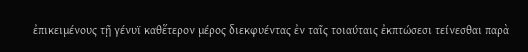ἐπικειμένους τῇ γένυϊ καθἕτερον μέρος διεκφυέντας ἐν ταῖς τοιαύταις ἐκπτώσεσι τείνεσθαι παρὰ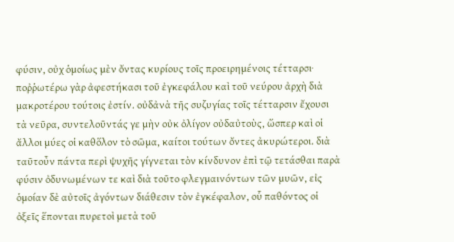φύσιν, οὐχ ὁμοίως μὲν ὄντας κυρίους τοῖς προειρημένοις τέτταρσι· ποῤῥωτέρω γὰρ ἀφεστήκασι τοῦ ἐγκεφάλου καὶ τοῦ νεύρου ἀρχὴ διὰ μακροτέρου τούτοις ἐστίν. οὐδἀνὰ τῆς συζυγίας τοῖς τέτταρσιν ἔχουσι τὰ νεῦρα, συντελοῦντάς γε μὴν οὐκ ὀλίγον οὐδαὐτοὺς, ὥσπερ καὶ οἱ ἄλλοι μύες οἱ καθὅλον τὸ σῶμα, καίτοι τούτων ὄντες ἀκυρώτεροι. διὰ ταῦτοὖν πάντα περὶ ψυχῆς γίγνεται τὸν κίνδυνον ἐπὶ τῷ τετάσθαι παρὰ φύσιν ὀδυνωμένων τε καὶ διὰ τοῦτο φλεγμαινόντων τῶν μυῶν, εἰς ὁμοίαν δὲ αὐτοῖς ἀγόντων διάθεσιν τὸν ἐγκέφαλον, οὗ παθόντος οἱ ὀξεῖς ἕπονται πυρετοὶ μετὰ τοῦ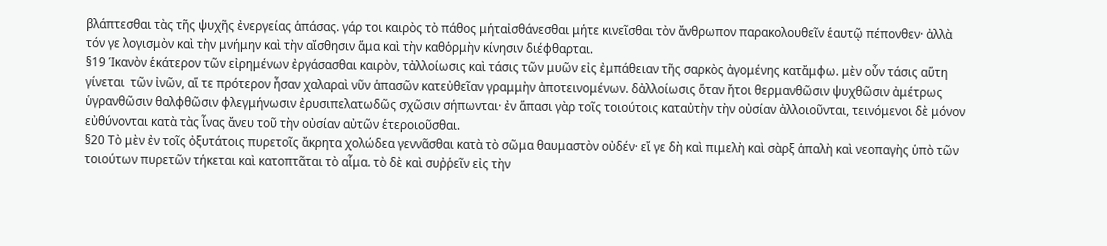βλάπτεσθαι τὰς τῆς ψυχῆς ἐνεργείας ἁπάσας. γάρ τοι καιρὸς τὸ πάθος μήταἰσθάνεσθαι μήτε κινεῖσθαι τὸν ἄνθρωπον παρακολουθεῖν ἑαυτῷ πέπονθεν· ἀλλὰ τόν γε λογισμὸν καὶ τὴν μνήμην καὶ τὴν αἴσθησιν ἅμα καὶ τὴν καθὁρμὴν κίνησιν διέφθαρται.
§19 Ἱκανὸν ἑκάτερον τῶν εἰρημένων ἐργάσασθαι καιρὸν, τἀλλοίωσις καὶ τάσις τῶν μυῶν εἰς ἐμπάθειαν τῆς σαρκὸς ἀγομένης κατἄμφω. μὲν οὖν τάσις αὕτη γίνεται  τῶν ἰνῶν, αἵ τε πρότερον ἦσαν χαλαραὶ νῦν ἁπασῶν κατεὐθεῖαν γραμμὴν ἀποτεινομένων. δἀλλοίωσις ὅταν ἤτοι θερμανθῶσιν ψυχθῶσιν ἀμέτρως ὑγρανθῶσιν θαλφθῶσιν φλεγμήνωσιν ἐρυσιπελατωδῶς σχῶσιν σήπωνται· ἐν ἅπασι γὰρ τοῖς τοιούτοις καταὐτὴν τὴν οὐσίαν ἀλλοιοῦνται, τεινόμενοι δὲ μόνον εὐθύνονται κατὰ τὰς ἶνας ἄνευ τοῦ τὴν οὐσίαν αὐτῶν ἑτεροιοῦσθαι.
§20 Τὸ μὲν ἐν τοῖς ὀξυτάτοις πυρετοῖς ἄκρητα χολώδεα γεννᾶσθαι κατὰ τὸ σῶμα θαυμαστὸν οὐδέν· εἴ γε δὴ καὶ πιμελὴ καὶ σὰρξ ἁπαλὴ καὶ νεοπαγὴς ὑπὸ τῶν τοιούτων πυρετῶν τήκεται καὶ κατοπτᾶται τὸ αἷμα. τὸ δὲ καὶ συῤῥεῖν εἰς τὴν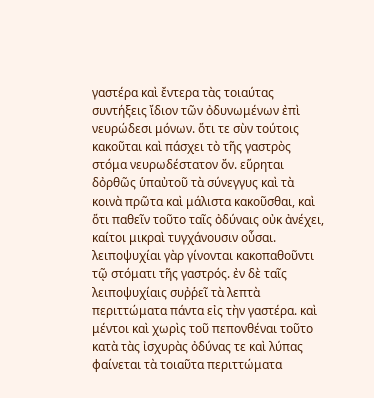γαστέρα καὶ ἔντερα τὰς τοιαύτας συντήξεις ἴδιον τῶν ὀδυνωμένων ἐπὶ νευρώδεσι μόνων. ὅτι τε σὺν τούτοις κακοῦται καὶ πάσχει τὸ τῆς γαστρὸς στόμα νευρωδέστατον ὄν. εὕρηται δὀρθῶς ὑπαὐτοῦ τὰ σύνεγγυς καὶ τὰ κοινὰ πρῶτα καὶ μάλιστα κακοῦσθαι, καὶ ὅτι παθεῖν τοῦτο ταῖς ὀδύναις οὐκ ἀνέχει, καίτοι μικραὶ τυγχάνουσιν οὖσαι. λειποψυχίαι γὰρ γίνονται κακοπαθοῦντι τῷ στόματι τῆς γαστρός. ἐν δὲ ταῖς λειποψυχίαις συῤῥεῖ τὰ λεπτὰ περιττώματα πάντα εἰς τὴν γαστέρα. καὶ μέντοι καὶ χωρὶς τοῦ πεπονθέναι τοῦτο κατὰ τὰς ἰσχυρὰς ὀδύνας τε καὶ λύπας φαίνεται τὰ τοιαῦτα περιττώματα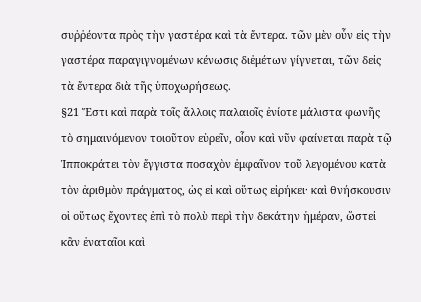συῤῥέοντα πρὸς τὴν γαστέρα καὶ τὰ ἔντερα. τῶν μὲν οὖν εἰς τὴν γαστέρα παραγιγνομένων κένωσις διἐμέτων γίγνεται, τῶν δεἰς τὰ ἔντερα διὰ τῆς ὑποχωρήσεως.
§21 Ἔστι καὶ παρὰ τοῖς ἄλλοις παλαιοῖς ἐνίοτε μάλιστα φωνῆς τὸ σημαινόμενον τοιοῦτον εὑρεῖν, οἷον καὶ νῦν φαίνεται παρὰ τῷ Ἱπποκράτει τὸν ἔγγιστα ποσαχὸν ἐμφαῖνον τοῦ λεγομένου κατὰ τὸν ἀριθμὸν πράγματος, ὡς εἰ καὶ οὕτως εἰρήκει· καὶ θνήσκουσιν οἱ οὕτως ἔχοντες ἐπὶ τὸ πολὺ περὶ τὴν δεκάτην ἡμέραν, ὥστεἰ κἂν ἐναταῖοι καὶ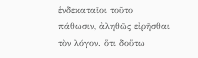ἑνδεκαταῖοι τοῦτο πάθωσιν, ἀληθῶς εἰρῆσθαι τὸν λόγον. ὅτι δοὕτω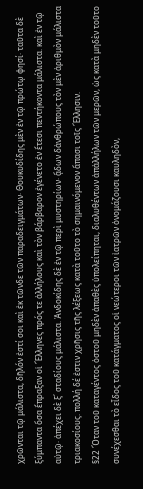χρῶνται τῷ μάλιστα, δῆλόν ἐστί σοι καὶ ἐκ τῶνδε τῶν παραδειγμάτων· Θουκυδίδης μὲν ἐν τῷ πρώτῳ φησί· ταῦτα δὲ ξύμπαντα ὅσα ἔπραξαν οἱ Ἕλληνες πρός τε ἀλλήλους καὶ τὸν βάρβαρον ἐγένετο ἐν ἔτεσι πεντήκοντα μάλιστα. καὶ ἐν τῷ αὐτῷ· ἀπέχει δὲ ξ΄ σταδίους μάλιστα. Ἀνδοκίδης δὲ ἐν τῷ περὶ μυστηρίων· ᾄδων δἀνθρώπους τὸν μὲν ἀριθμὸν μάλιστα τριακοσίους. πολλή δέ ἐστιν χρῆσις τῆς λέξεως κατὰ τοῦτο τὸ σημαινόμενον ἅπασι τοῖς Ἕλλησιν.
§22 Ὅταν τοῦ καταγέντος ὀστοῦ μηδὲν ἀπαθὲς ὑπολείπηται, διαλυθέντων ἀπἀλλήλων τῶν μερῶν, ὡς κατὰ μηδὲν τοῦτο συνέχεσθαι τὸ εἶδος τοῦ κατάγματος οἱ νεώτεροι τῶν ἰατρῶν ὀνομάζουσι καυληδὸν,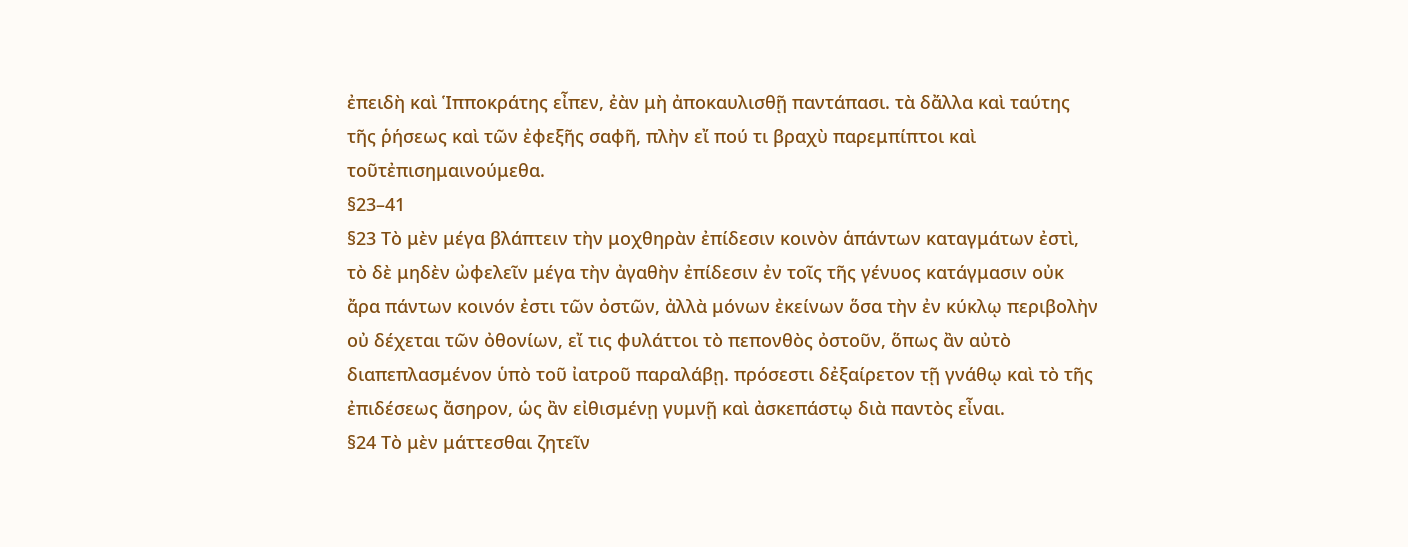ἐπειδὴ καὶ Ἱπποκράτης εἶπεν, ἐὰν μὴ ἀποκαυλισθῇ παντάπασι. τὰ δἄλλα καὶ ταύτης τῆς ῥήσεως καὶ τῶν ἐφεξῆς σαφῆ, πλὴν εἴ πού τι βραχὺ παρεμπίπτοι καὶ τοῦτἐπισημαινούμεθα.
§23–41
§23 Τὸ μὲν μέγα βλάπτειν τὴν μοχθηρὰν ἐπίδεσιν κοινὸν ἁπάντων καταγμάτων ἐστὶ, τὸ δὲ μηδὲν ὠφελεῖν μέγα τὴν ἀγαθὴν ἐπίδεσιν ἐν τοῖς τῆς γένυος κατάγμασιν οὐκ ἄρα πάντων κοινόν ἐστι τῶν ὀστῶν, ἀλλὰ μόνων ἐκείνων ὅσα τὴν ἐν κύκλῳ περιβολὴν οὐ δέχεται τῶν ὀθονίων, εἴ τις φυλάττοι τὸ πεπονθὸς ὀστοῦν, ὅπως ἂν αὐτὸ διαπεπλασμένον ὑπὸ τοῦ ἰατροῦ παραλάβῃ. πρόσεστι δἐξαίρετον τῇ γνάθῳ καὶ τὸ τῆς ἐπιδέσεως ἄσηρον, ὡς ἂν εἰθισμένῃ γυμνῇ καὶ ἀσκεπάστῳ διὰ παντὸς εἶναι.
§24 Τὸ μὲν μάττεσθαι ζητεῖν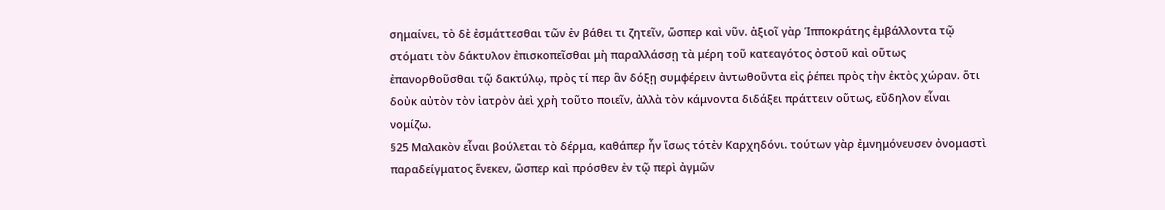σημαίνει, τὸ δὲ ἐσμάττεσθαι τῶν ἐν βάθει τι ζητεῖν, ὥσπερ καὶ νῦν. ἀξιοῖ γὰρ Ἱπποκράτης ἐμβάλλοντα τῷ στόματι τὸν δάκτυλον ἐπισκοπεῖσθαι μὴ παραλλάσσῃ τὰ μέρη τοῦ κατεαγότος ὀστοῦ καὶ οὕτως ἐπανορθοῦσθαι τῷ δακτύλῳ, πρὸς τί περ ἃν δόξῃ συμφέρειν ἀντωθοῦντα εἰς ῥέπει πρὸς τὴν ἐκτὸς χώραν. ὅτι δοὐκ αὐτὸν τὸν ἰατρὸν ἀεὶ χρὴ τοῦτο ποιεῖν, ἀλλὰ τὸν κάμνοντα διδάξει πράττειν οὕτως, εὔδηλον εἶναι νομίζω.
§25 Μαλακὸν εἶναι βούλεται τὸ δέρμα, καθάπερ ἦν ἴσως τότἐν Καρχηδόνι. τούτων γὰρ ἐμνημόνευσεν ὀνομαστὶ παραδείγματος ἕνεκεν, ὥσπερ καὶ πρόσθεν ἐν τῷ περὶ ἀγμῶν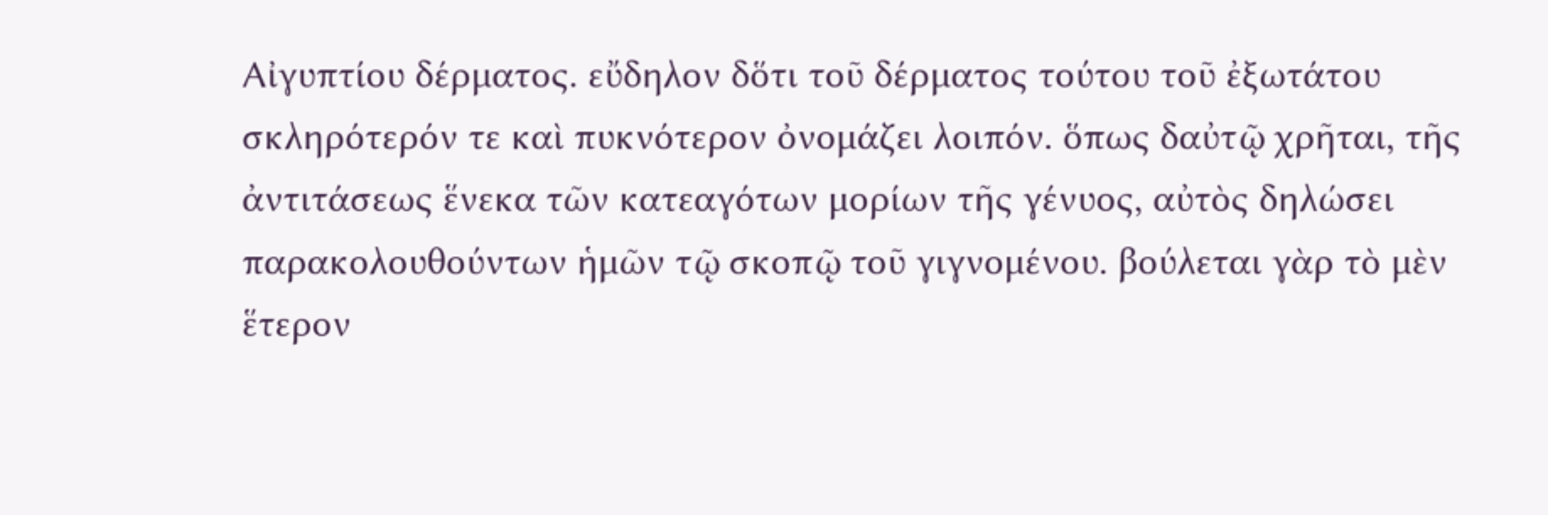Αἰγυπτίου δέρματος. εὔδηλον δὅτι τοῦ δέρματος τούτου τοῦ ἐξωτάτου σκληρότερόν τε καὶ πυκνότερον ὀνομάζει λοιπόν. ὅπως δαὐτῷ χρῆται, τῆς ἀντιτάσεως ἕνεκα τῶν κατεαγότων μορίων τῆς γένυος, αὐτὸς δηλώσει παρακολουθούντων ἡμῶν τῷ σκοπῷ τοῦ γιγνομένου. βούλεται γὰρ τὸ μὲν ἕτερον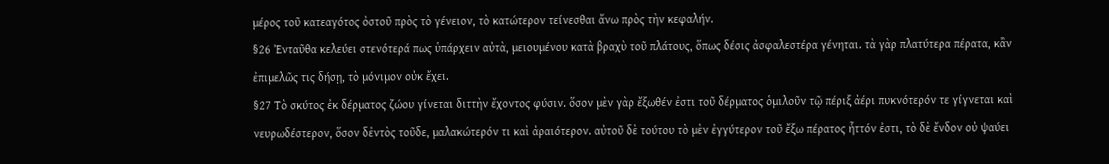μέρος τοῦ κατεαγότος ὀστοῦ πρὸς τὸ γένειον, τὸ κατώτερον τείνεσθαι ἄνω πρὸς τὴν κεφαλήν.
§26 Ἐνταῦθα κελεύει στενότερά πως ὑπάρχειν αὐτὰ, μειουμένου κατὰ βραχὺ τοῦ πλάτους, ὅπως δέσις ἀσφαλεστέρα γένηται. τὰ γὰρ πλατύτερα πέρατα, κἂν ἐπιμελῶς τις δήσῃ, τὸ μόνιμον οὐκ ἔχει.
§27 Τὸ σκύτος ἐκ δέρματος ζώου γίνεται διττὴν ἔχοντος φύσιν. ὅσον μὲν γὰρ ἔξωθέν ἐστι τοῦ δέρματος ὁμιλοῦν τῷ πέριξ ἀέρι πυκνότερόν τε γίγνεται καὶ νευρωδέστερον, ὅσον δἐντὸς τοῦδε, μαλακώτερόν τι καὶ ἀραιότερον. αὐτοῦ δὲ τούτου τὸ μὲν ἐγγύτερον τοῦ ἔξω πέρατος ἧττόν ἐστι, τὸ δὲ ἔνδον οὐ ψαύει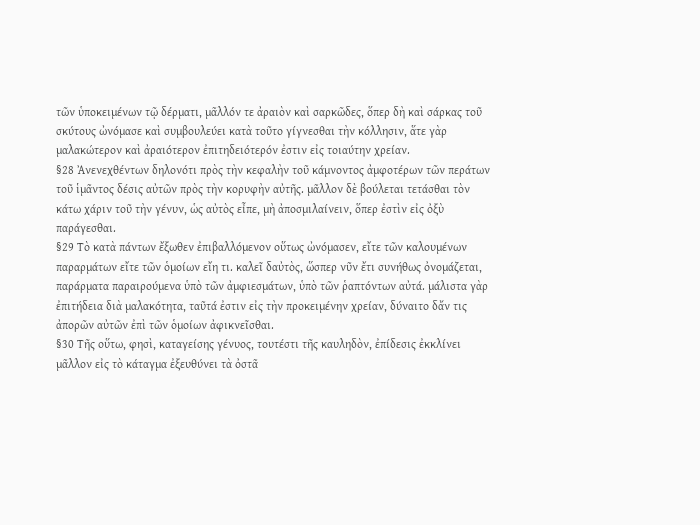τῶν ὑποκειμένων τῷ δέρματι, μᾶλλόν τε ἀραιὸν καὶ σαρκῶδες, ὅπερ δὴ καὶ σάρκας τοῦ σκύτους ὠνόμασε καὶ συμβουλεύει κατὰ τοῦτο γίγνεσθαι τὴν κόλλησιν, ἅτε γὰρ μαλακώτερον καὶ ἀραιότερον ἐπιτηδειότερόν ἐστιν εἰς τοιαύτην χρείαν.
§28 Ἀνενεχθέντων δηλονότι πρὸς τὴν κεφαλὴν τοῦ κάμνοντος ἀμφοτέρων τῶν περάτων τοῦ ἱμᾶντος δέσις αὐτῶν πρὸς τὴν κορυφὴν αὐτῆς. μᾶλλον δὲ βούλεται τετάσθαι τὸν κάτω χάριν τοῦ τὴν γένυν, ὡς αὐτὸς εἶπε, μὴ ἀποσμιλαίνειν, ὅπερ ἐστὶν εἰς ὀξὺ παράγεσθαι.
§29 Τὸ κατὰ πάντων ἔξωθεν ἐπιβαλλόμενον οὕτως ὠνόμασεν, εἴτε τῶν καλουμένων παραρμάτων εἴτε τῶν ὁμοίων εἴη τι. καλεῖ δαὐτὸς, ὥσπερ νῦν ἔτι συνήθως ὀνομάζεται, παράρματα παραιρούμενα ὑπὸ τῶν ἀμφιεσμάτων, ὑπὸ τῶν ῥαπτόντων αὐτά. μάλιστα γὰρ ἐπιτήδεια διὰ μαλακότητα, ταῦτά ἐστιν εἰς τὴν προκειμένην χρείαν, δύναιτο δἄν τις ἀπορῶν αὐτῶν ἐπὶ τῶν ὁμοίων ἀφικνεῖσθαι.
§30 Τῆς οὕτω, φησὶ, καταγείσης γένυος, τουτέστι τῆς καυληδὸν, ἐπίδεσις ἐκκλίνει μᾶλλον εἰς τὸ κάταγμα ἐξευθύνει τὰ ὀστᾶ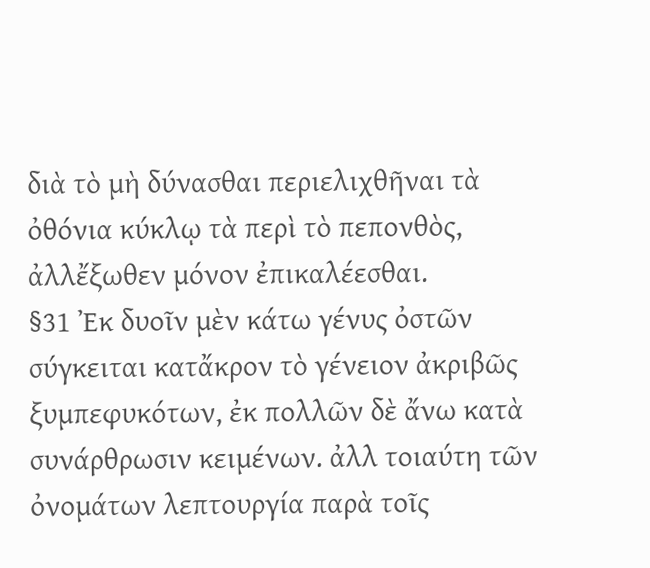διὰ τὸ μὴ δύνασθαι περιελιχθῆναι τὰ ὀθόνια κύκλῳ τὰ περὶ τὸ πεπονθὸς, ἀλλἔξωθεν μόνον ἐπικαλέεσθαι.
§31 Ἐκ δυοῖν μὲν κάτω γένυς ὀστῶν σύγκειται κατἄκρον τὸ γένειον ἀκριβῶς ξυμπεφυκότων, ἐκ πολλῶν δὲ ἄνω κατὰ συνάρθρωσιν κειμένων. ἀλλ τοιαύτη τῶν ὀνομάτων λεπτουργία παρὰ τοῖς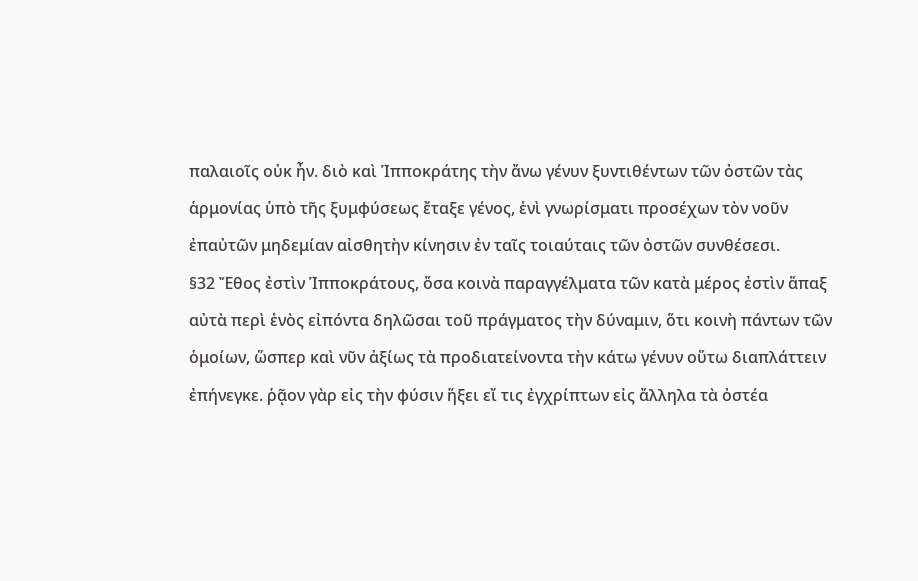παλαιοῖς οὐκ ἦν. διὸ καὶ Ἱπποκράτης τὴν ἄνω γένυν ξυντιθέντων τῶν ὀστῶν τὰς ἁρμονίας ὑπὸ τῆς ξυμφύσεως ἔταξε γένος, ἑνὶ γνωρίσματι προσέχων τὸν νοῦν ἐπαὐτῶν μηδεμίαν αἰσθητὴν κίνησιν ἐν ταῖς τοιαύταις τῶν ὀστῶν συνθέσεσι.
§32 Ἔθος ἐστὶν Ἱπποκράτους, ὅσα κοινὰ παραγγέλματα τῶν κατὰ μέρος ἐστὶν ἅπαξ αὐτὰ περὶ ἑνὸς εἰπόντα δηλῶσαι τοῦ πράγματος τὴν δύναμιν, ὅτι κοινὴ πάντων τῶν ὁμοίων, ὥσπερ καὶ νῦν ἀξίως τὰ προδιατείνοντα τὴν κάτω γένυν οὕτω διαπλάττειν ἐπήνεγκε. ῥᾷον γὰρ εἰς τὴν φύσιν ἥξει εἴ τις ἐγχρίπτων εἰς ἄλληλα τὰ ὀστέα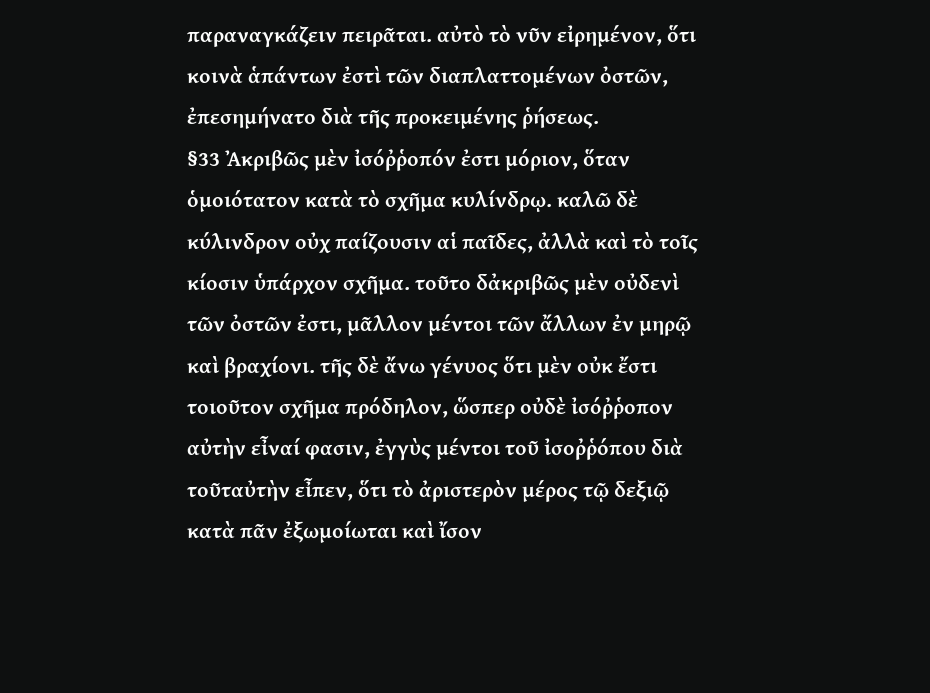παραναγκάζειν πειρᾶται. αὐτὸ τὸ νῦν εἰρημένον, ὅτι κοινὰ ἁπάντων ἐστὶ τῶν διαπλαττομένων ὀστῶν, ἐπεσημήνατο διὰ τῆς προκειμένης ῥήσεως.
§33 Ἀκριβῶς μὲν ἰσόῤῥοπόν ἐστι μόριον, ὅταν ὁμοιότατον κατὰ τὸ σχῆμα κυλίνδρῳ. καλῶ δὲ κύλινδρον οὐχ παίζουσιν αἱ παῖδες, ἀλλὰ καὶ τὸ τοῖς κίοσιν ὑπάρχον σχῆμα. τοῦτο δἀκριβῶς μὲν οὐδενὶ τῶν ὀστῶν ἐστι, μᾶλλον μέντοι τῶν ἄλλων ἐν μηρῷ καὶ βραχίονι. τῆς δὲ ἄνω γένυος ὅτι μὲν οὐκ ἔστι τοιοῦτον σχῆμα πρόδηλον, ὥσπερ οὐδὲ ἰσόῤῥοπον αὐτὴν εἶναί φασιν, ἐγγὺς μέντοι τοῦ ἰσοῤῥόπου διὰ τοῦταὐτὴν εἶπεν, ὅτι τὸ ἀριστερὸν μέρος τῷ δεξιῷ κατὰ πᾶν ἐξωμοίωται καὶ ἴσον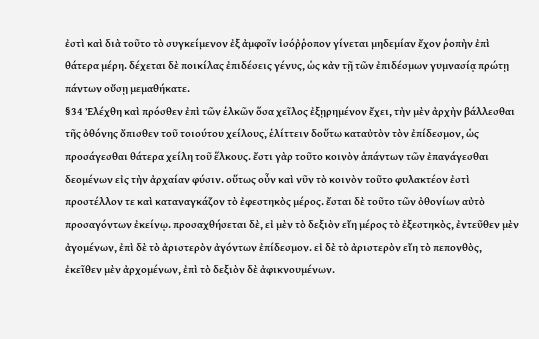ἐστὶ καὶ διὰ τοῦτο τὸ συγκείμενον ἐξ ἀμφοῖν ἰσόῤῥοπον γίνεται μηδεμίαν ἔχον ῥοπὴν ἐπὶ θάτερα μέρη. δέχεται δὲ ποικίλας ἐπιδέσεις γένυς, ὡς κἀν τῇ τῶν ἐπιδέσμων γυμνασίᾳ πρώτῃ πάντων οὔσῃ μεμαθήκατε.
§34 Ἐλέχθη καὶ πρόσθεν ἐπὶ τῶν ἑλκῶν ὅσα χεῖλος ἐξῃρημένον ἔχει, τὴν μὲν ἀρχὴν βάλλεσθαι τῆς ὀθόνης ὄπισθεν τοῦ τοιούτου χείλους, ἑλίττειν δοὕτω καταὐτὸν τὸν ἐπίδεσμον, ὡς προσάγεσθαι θάτερα χείλη τοῦ ἕλκους. ἔστι γὰρ τοῦτο κοινὸν ἁπάντων τῶν ἐπανάγεσθαι δεομένων εἰς τὴν ἀρχαίαν φύσιν. οὕτως οὖν καὶ νῦν τὸ κοινὸν τοῦτο φυλακτέον ἐστὶ προστέλλον τε καὶ καταναγκάζον τὸ ἐφεστηκὸς μέρος. ἔσται δὲ τοῦτο τῶν ὀθονίων αὐτὸ προσαγόντων ἐκείνῳ. προσαχθήσεται δὲ, εἰ μὲν τὸ δεξιὸν εἴη μέρος τὸ ἐξεστηκὸς, ἐντεῦθεν μὲν ἀγομένων, ἐπὶ δὲ τὸ ἀριστερὸν ἀγόντων ἐπίδεσμον. εἰ δὲ τὸ ἀριστερὸν εἴη τὸ πεπονθὸς, ἐκεῖθεν μὲν ἀρχομένων, ἐπὶ τὸ δεξιὸν δὲ ἀφικνουμένων.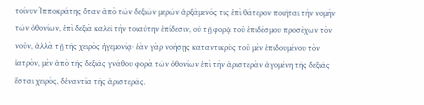τοίνυν Ἱπποκράτης ὅταν ἀπὸ τῶν δεξιῶν μερῶν ἀρξάμενός τις ἐπὶ θάτερον ποιῆται τὴν νομὴν τῶν ὀθονίων, ἐπὶ δεξιὰ καλεῖ τὴν τοιαύτην ἐπίδεσιν, οὐ τῇ φορᾷ τοῦ ἐπιδέσμου προσέχων τὸν νοῦν, ἀλλὰ τῇ τῆς χειρὸς ἡγεμονίᾳ· ἐὰν γὰρ νοήσῃς καταντικρὺς τοῦ μὲν ἐπιδουμένου τὸν ἰατρὸν, μὲν ἀπὸ τῆς δεξιᾶς γνάθου φορὰ τῶν ὀθονίων ἐπὶ τὴν ἀριστερὰν ἀγομένη τῆς δεξιᾶς ἔσται χειρὸς, δἐναντία τῆς ἀριστερᾶς.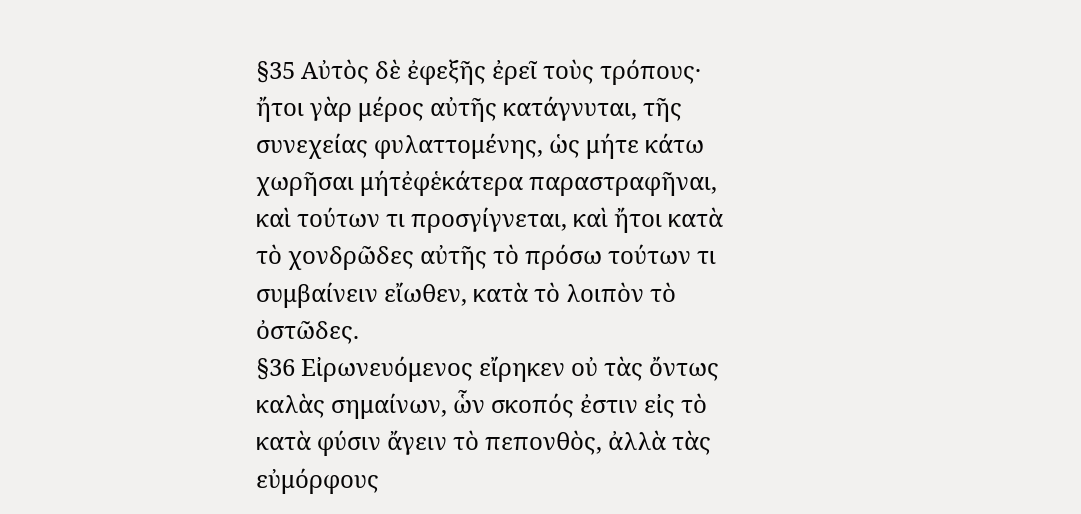§35 Αὐτὸς δὲ ἐφεξῆς ἐρεῖ τοὺς τρόπους· ἤτοι γὰρ μέρος αὐτῆς κατάγνυται, τῆς συνεχείας φυλαττομένης, ὡς μήτε κάτω χωρῆσαι μήτἐφἑκάτερα παραστραφῆναι, καὶ τούτων τι προσγίγνεται, καὶ ἤτοι κατὰ τὸ χονδρῶδες αὐτῆς τὸ πρόσω τούτων τι συμβαίνειν εἴωθεν, κατὰ τὸ λοιπὸν τὸ ὀστῶδες.
§36 Εἰρωνευόμενος εἴρηκεν οὐ τὰς ὄντως καλὰς σημαίνων, ὧν σκοπός ἐστιν εἰς τὸ κατὰ φύσιν ἄγειν τὸ πεπονθὸς, ἀλλὰ τὰς εὐμόρφους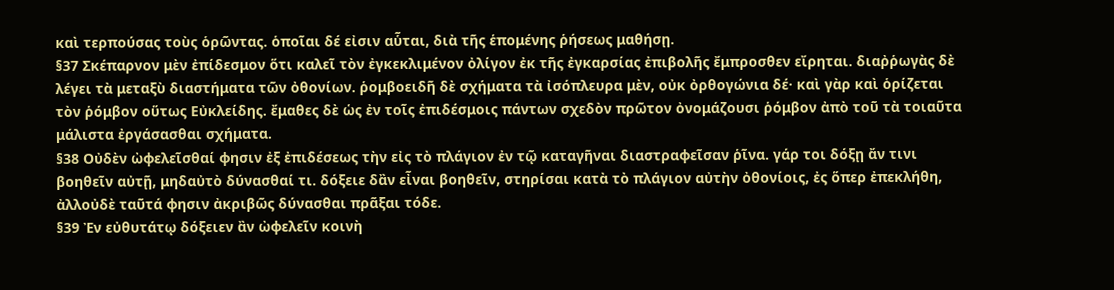καὶ τερπούσας τοὺς ὁρῶντας. ὁποῖαι δέ εἰσιν αὗται, διὰ τῆς ἑπομένης ῥήσεως μαθήσῃ.
§37 Σκέπαρνον μὲν ἐπίδεσμον ὅτι καλεῖ τὸν ἐγκεκλιμένον ὀλίγον ἐκ τῆς ἐγκαρσίας ἐπιβολῆς ἔμπροσθεν εἴρηται. διαῤῥωγὰς δὲ λέγει τὰ μεταξὺ διαστήματα τῶν ὀθονίων. ῥομβοειδῆ δὲ σχήματα τὰ ἰσόπλευρα μὲν, οὐκ ὀρθογώνια δέ· καὶ γὰρ καὶ ὁρίζεται τὸν ῥόμβον οὕτως Εὐκλείδης. ἔμαθες δὲ ὡς ἐν τοῖς ἐπιδέσμοις πάντων σχεδὸν πρῶτον ὀνομάζουσι ῥόμβον ἀπὸ τοῦ τὰ τοιαῦτα μάλιστα ἐργάσασθαι σχήματα.
§38 Οὐδὲν ὠφελεῖσθαί φησιν ἐξ ἐπιδέσεως τὴν εἰς τὸ πλάγιον ἐν τῷ καταγῆναι διαστραφεῖσαν ῥῖνα. γάρ τοι δόξῃ ἄν τινι βοηθεῖν αὐτῇ, μηδαὐτὸ δύνασθαί τι. δόξειε δἂν εἶναι βοηθεῖν, στηρίσαι κατὰ τὸ πλάγιον αὐτὴν ὀθονίοις, ἐς ὅπερ ἐπεκλήθη, ἀλλοὐδὲ ταῦτά φησιν ἀκριβῶς δύνασθαι πρᾶξαι τόδε.
§39 Ἐν εὐθυτάτῳ δόξειεν ἂν ὠφελεῖν κοινὴ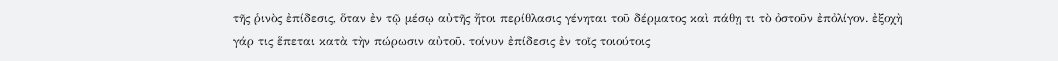τῆς ῥινὸς ἐπίδεσις, ὅταν ἐν τῷ μέσῳ αὐτῆς ἤτοι περίθλασις γένηται τοῦ δέρματος καὶ πάθῃ τι τὸ ὀστοῦν ἐπὀλίγον. ἐξοχὴ γάρ τις ἕπεται κατὰ τὴν πώρωσιν αὐτοῦ. τοίνυν ἐπίδεσις ἐν τοῖς τοιούτοις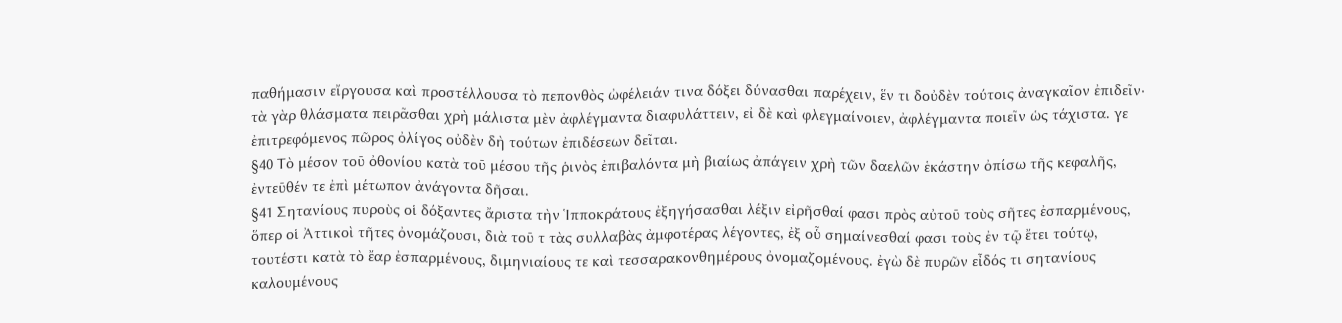παθήμασιν εἴργουσα καὶ προστέλλουσα τὸ πεπονθὸς ὠφέλειάν τινα δόξει δύνασθαι παρέχειν, ἕν τι δοὐδὲν τούτοις ἀναγκαῖον ἐπιδεῖν· τὰ γὰρ θλάσματα πειρᾶσθαι χρὴ μάλιστα μὲν ἀφλέγμαντα διαφυλάττειν, εἰ δὲ καὶ φλεγμαίνοιεν, ἀφλέγμαντα ποιεῖν ὡς τάχιστα. γε ἐπιτρεφόμενος πῶρος ὀλίγος οὐδὲν δὴ τούτων ἐπιδέσεων δεῖται.
§40 Τὸ μέσον τοῦ ὀθονίου κατὰ τοῦ μέσου τῆς ῥινὸς ἐπιβαλόντα μὴ βιαίως ἀπάγειν χρὴ τῶν δαελῶν ἑκάστην ὀπίσω τῆς κεφαλῆς, ἐντεῦθέν τε ἐπὶ μέτωπον ἀνάγοντα δῆσαι.
§41 Σητανίους πυροὺς οἱ δόξαντες ἄριστα τὴν Ἱπποκράτους ἐξηγήσασθαι λέξιν εἰρῆσθαί φασι πρὸς αὐτοῦ τοὺς σῆτες ἐσπαρμένους, ὅπερ οἱ Ἀττικοὶ τῆτες ὀνομάζουσι, διὰ τοῦ τ τὰς συλλαβὰς ἀμφοτέρας λέγοντες, ἐξ οὗ σημαίνεσθαί φασι τοὺς ἐν τῷ ἔτει τούτῳ, τουτέστι κατὰ τὸ ἔαρ ἐσπαρμένους, διμηνιαίους τε καὶ τεσσαρακονθημέρους ὀνομαζομένους. ἐγὼ δὲ πυρῶν εἶδός τι σητανίους καλουμένους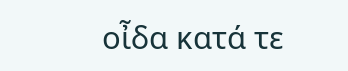οἶδα κατά τε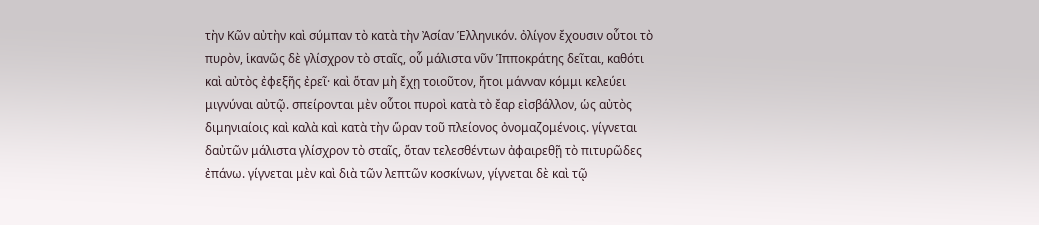τὴν Κῶν αὐτὴν καὶ σύμπαν τὸ κατὰ τὴν Ἀσίαν Ἑλληνικόν. ὀλίγον ἔχουσιν οὗτοι τὸ πυρὸν, ἱκανῶς δὲ γλίσχρον τὸ σταῖς, οὗ μάλιστα νῦν Ἱπποκράτης δεῖται, καθότι καὶ αὐτὸς ἐφεξῆς ἐρεῖ· καὶ ὅταν μὴ ἔχῃ τοιοῦτον, ἤτοι μάνναν κόμμι κελεύει μιγνύναι αὐτῷ. σπείρονται μὲν οὗτοι πυροὶ κατὰ τὸ ἔαρ εἰσβάλλον, ὡς αὐτὸς διμηνιαίοις καὶ καλὰ καὶ κατὰ τὴν ὥραν τοῦ πλείονος ὀνομαζομένοις. γίγνεται δαὐτῶν μάλιστα γλίσχρον τὸ σταῖς, ὅταν τελεσθέντων ἀφαιρεθῇ τὸ πιτυρῶδες ἐπάνω. γίγνεται μὲν καὶ διὰ τῶν λεπτῶν κοσκίνων, γίγνεται δὲ καὶ τῷ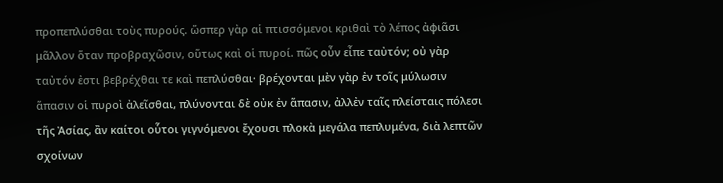προπεπλύσθαι τοὺς πυρούς. ὥσπερ γὰρ αἱ πτισσόμενοι κριθαὶ τὸ λέπος ἀφιᾶσι μᾶλλον ὅταν προβραχῶσιν, οὕτως καὶ οἱ πυροί. πῶς οὖν εἶπε ταὐτόν; οὐ γὰρ ταὐτόν ἐστι βεβρέχθαι τε καὶ πεπλύσθαι· βρέχονται μὲν γὰρ ἐν τοῖς μύλωσιν ἅπασιν οἱ πυροὶ ἀλεῖσθαι, πλύνονται δὲ οὐκ ἐν ἅπασιν, ἀλλἐν ταῖς πλείσταις πόλεσι τῆς Ἀσίας, ἂν καίτοι οὗτοι γιγνόμενοι ἔχουσι πλοκὰ μεγάλα πεπλυμένα, διὰ λεπτῶν σχοίνων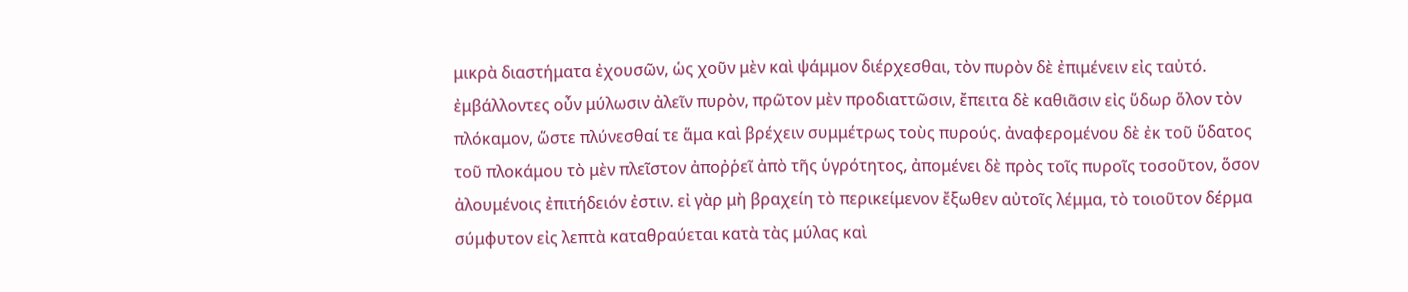μικρὰ διαστήματα ἐχουσῶν, ὡς χοῦν μὲν καὶ ψάμμον διέρχεσθαι, τὸν πυρὸν δὲ ἐπιμένειν εἰς ταὐτό. ἐμβάλλοντες οὖν μύλωσιν ἀλεῖν πυρὸν, πρῶτον μὲν προδιαττῶσιν, ἔπειτα δὲ καθιᾶσιν εἰς ὕδωρ ὅλον τὸν πλόκαμον, ὥστε πλύνεσθαί τε ἅμα καὶ βρέχειν συμμέτρως τοὺς πυρούς. ἀναφερομένου δὲ ἐκ τοῦ ὕδατος τοῦ πλοκάμου τὸ μὲν πλεῖστον ἀποῤῥεῖ ἀπὸ τῆς ὑγρότητος, ἀπομένει δὲ πρὸς τοῖς πυροῖς τοσοῦτον, ὅσον ἀλουμένοις ἐπιτήδειόν ἐστιν. εἰ γὰρ μὴ βραχείη τὸ περικείμενον ἔξωθεν αὐτοῖς λέμμα, τὸ τοιοῦτον δέρμα σύμφυτον εἰς λεπτὰ καταθραύεται κατὰ τὰς μύλας καὶ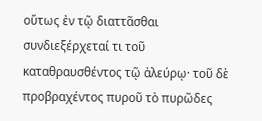οὕτως ἐν τῷ διαττᾶσθαι συνδιεξέρχεταί τι τοῦ καταθραυσθέντος τῷ ἀλεύρῳ· τοῦ δὲ προβραχέντος πυροῦ τὸ πυρῶδες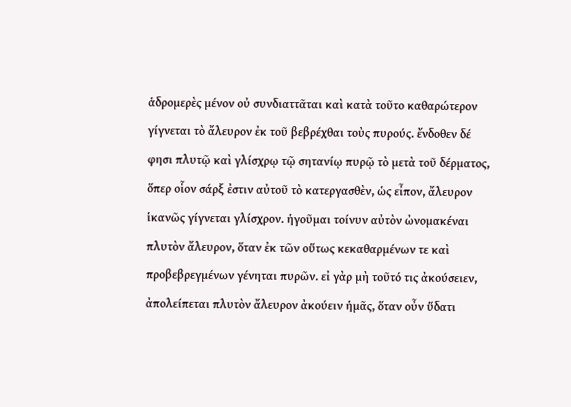ἁδρομερὲς μένον οὐ συνδιαττᾶται καὶ κατὰ τοῦτο καθαρώτερον γίγνεται τὸ ἄλευρον ἐκ τοῦ βεβρέχθαι τοὺς πυρούς. ἔνδοθεν δέ φησι πλυτῷ καὶ γλίσχρῳ τῷ σητανίῳ πυρῷ τὸ μετὰ τοῦ δέρματος, ὅπερ οἷον σάρξ ἐστιν αὐτοῦ τὸ κατεργασθὲν, ὡς εἶπον, ἄλευρον ἱκανῶς γίγνεται γλίσχρον. ἡγοῦμαι τοίνυν αὐτὸν ὠνομακέναι πλυτὸν ἄλευρον, ὅταν ἐκ τῶν οὕτως κεκαθαρμένων τε καὶ προβεβρεγμένων γένηται πυρῶν. εἰ γὰρ μὴ τοῦτό τις ἀκούσειεν, ἀπολείπεται πλυτὸν ἄλευρον ἀκούειν ἡμᾶς, ὅταν οὖν ὕδατι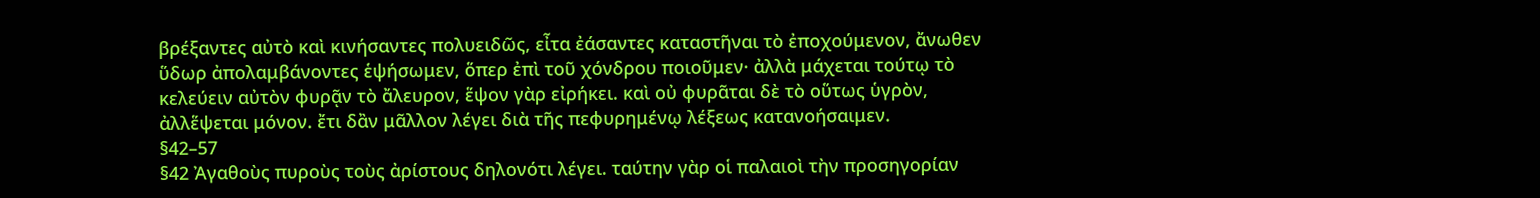βρέξαντες αὐτὸ καὶ κινήσαντες πολυειδῶς, εἶτα ἐάσαντες καταστῆναι τὸ ἐποχούμενον, ἄνωθεν ὕδωρ ἀπολαμβάνοντες ἑψήσωμεν, ὅπερ ἐπὶ τοῦ χόνδρου ποιοῦμεν· ἀλλὰ μάχεται τούτῳ τὸ κελεύειν αὐτὸν φυρᾷν τὸ ἄλευρον, ἕψον γὰρ εἰρήκει. καὶ οὐ φυρᾶται δὲ τὸ οὕτως ὑγρὸν, ἀλλἕψεται μόνον. ἔτι δἂν μᾶλλον λέγει διὰ τῆς πεφυρημένῳ λέξεως κατανοήσαιμεν.
§42–57
§42 Ἀγαθοὺς πυροὺς τοὺς ἀρίστους δηλονότι λέγει. ταύτην γὰρ οἱ παλαιοὶ τὴν προσηγορίαν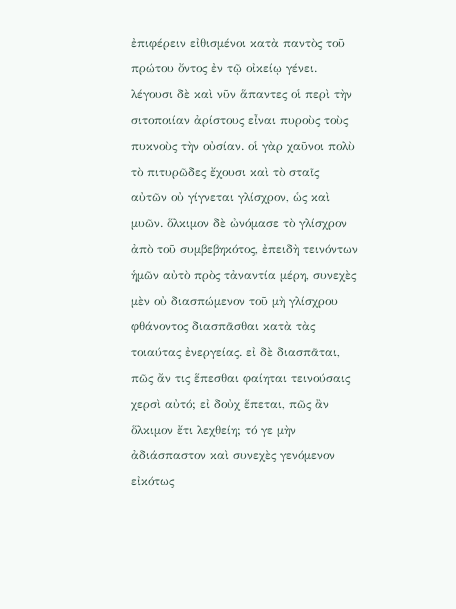ἐπιφέρειν εἰθισμένοι κατὰ παντὸς τοῦ πρώτου ὄντος ἐν τῷ οἰκείῳ γένει. λέγουσι δὲ καὶ νῦν ἅπαντες οἱ περὶ τὴν σιτοποιίαν ἀρίστους εἶναι πυροὺς τοὺς πυκνοὺς τὴν οὐσίαν. οἱ γὰρ χαῦνοι πολὺ τὸ πιτυρῶδες ἔχουσι καὶ τὸ σταῖς αὐτῶν οὐ γίγνεται γλίσχρον, ὡς καὶ μυῶν. ὅλκιμον δὲ ὠνόμασε τὸ γλίσχρον ἀπὸ τοῦ συμβεβηκότος, ἐπειδὴ τεινόντων ἡμῶν αὐτὸ πρὸς τἀναντία μέρη, συνεχὲς μὲν οὐ διασπώμενον τοῦ μὴ γλίσχρου φθάνοντος διασπᾶσθαι κατὰ τὰς τοιαύτας ἐνεργείας. εἰ δὲ διασπᾶται, πῶς ἄν τις ἕπεσθαι φαίηται τεινούσαις χερσὶ αὐτό; εἰ δοὐχ ἕπεται, πῶς ἂν ὅλκιμον ἔτι λεχθείη; τό γε μὴν ἀδιάσπαστον καὶ συνεχὲς γενόμενον εἰκότως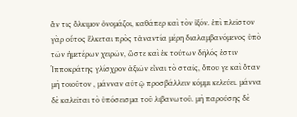ἄν τις ὅλκιμον ὀνομάζοι, καθάπερ καὶ τὸν ἰξόν. ἐπὶ πλεῖστον γὰρ οὗτος ἕλκεται πρὸς τἀναντία μέρη διαλαμβανόμενος ὑπὸ τῶν ἡμετέρων χειρῶν, ὥστε καὶ ἐκ τούτων δῆλός ἐστιν Ἱπποκράτης γλίσχρον ἀξιῶν εἶναι τὸ σταῖς, ὅπου γε καὶ ὅταν μὴ τοιοῦτον , μάνναν αὐτῷ προσβάλλειν κόμμι κελεύει. μάννα δὲ καλεῖται τὸ ὑπόσεισμα τοῦ λιβανωτοῦ. μὴ παρούσης δὲ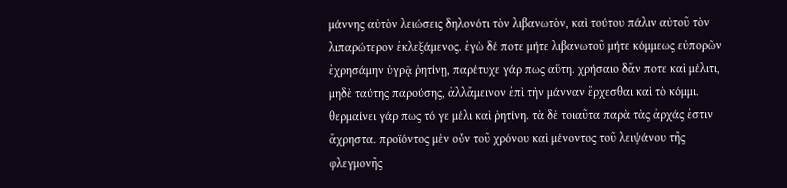μάννης αὐτὸν λειώσεις δηλονότι τὸν λιβανωτὸν, καὶ τούτου πάλιν αὐτοῦ τὸν λιπαρώτερον ἐκλεξάμενος. ἐγὼ δέ ποτε μήτε λιβανωτοῦ μήτε κόμμεως εὐπορῶν ἐχρησάμην ὑγρᾷ ῥητίνῃ, παρέτυχε γάρ πως αὕτη. χρήσαιο δἄν ποτε καὶ μέλιτι, μηδὲ ταύτης παρούσης, ἀλλἄμεινον ἐπὶ τὴν μάνναν ἔρχεσθαι καὶ τὸ κόμμι. θερμαίνει γάρ πως τό γε μέλι καὶ ῥητίνη. τὰ δὲ τοιαῦτα παρὰ τὰς ἀρχάς ἐστιν ἄχρηστα. προϊόντος μὲν οὖν τοῦ χρόνου καὶ μένοντος τοῦ λειψάνου τῆς φλεγμονῆς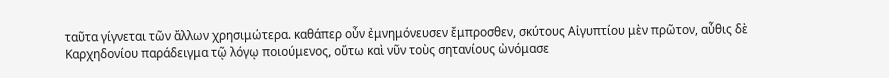ταῦτα γίγνεται τῶν ἄλλων χρησιμώτερα. καθάπερ οὖν ἐμνημόνευσεν ἔμπροσθεν, σκύτους Αἰγυπτίου μὲν πρῶτον, αὖθις δὲ Καρχηδονίου παράδειγμα τῷ λόγῳ ποιούμενος, οὕτω καὶ νῦν τοὺς σητανίους ὠνόμασε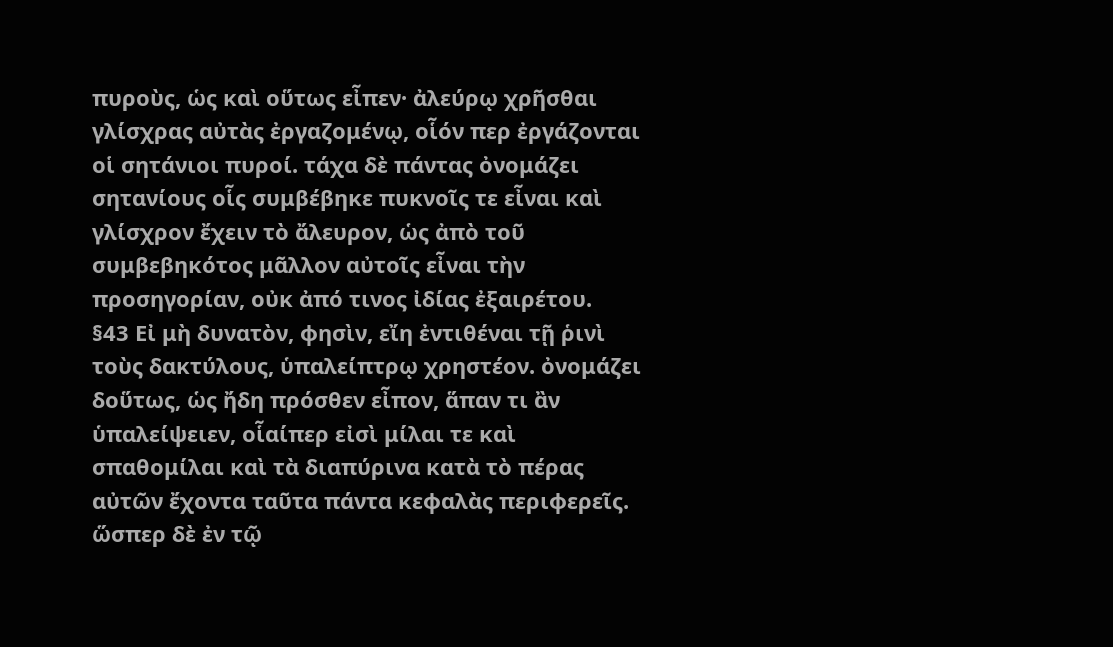πυροὺς, ὡς καὶ οὕτως εἶπεν· ἀλεύρῳ χρῆσθαι γλίσχρας αὐτὰς ἐργαζομένῳ, οἷόν περ ἐργάζονται οἱ σητάνιοι πυροί. τάχα δὲ πάντας ὀνομάζει σητανίους οἷς συμβέβηκε πυκνοῖς τε εἶναι καὶ γλίσχρον ἔχειν τὸ ἄλευρον, ὡς ἀπὸ τοῦ συμβεβηκότος μᾶλλον αὐτοῖς εἶναι τὴν προσηγορίαν, οὐκ ἀπό τινος ἰδίας ἐξαιρέτου.
§43 Εἰ μὴ δυνατὸν, φησὶν, εἴη ἐντιθέναι τῇ ῥινὶ τοὺς δακτύλους, ὑπαλείπτρῳ χρηστέον. ὀνομάζει δοὕτως, ὡς ἤδη πρόσθεν εἶπον, ἅπαν τι ἂν ὑπαλείψειεν, οἷαίπερ εἰσὶ μίλαι τε καὶ σπαθομίλαι καὶ τὰ διαπύρινα κατὰ τὸ πέρας αὐτῶν ἔχοντα ταῦτα πάντα κεφαλὰς περιφερεῖς. ὥσπερ δὲ ἐν τῷ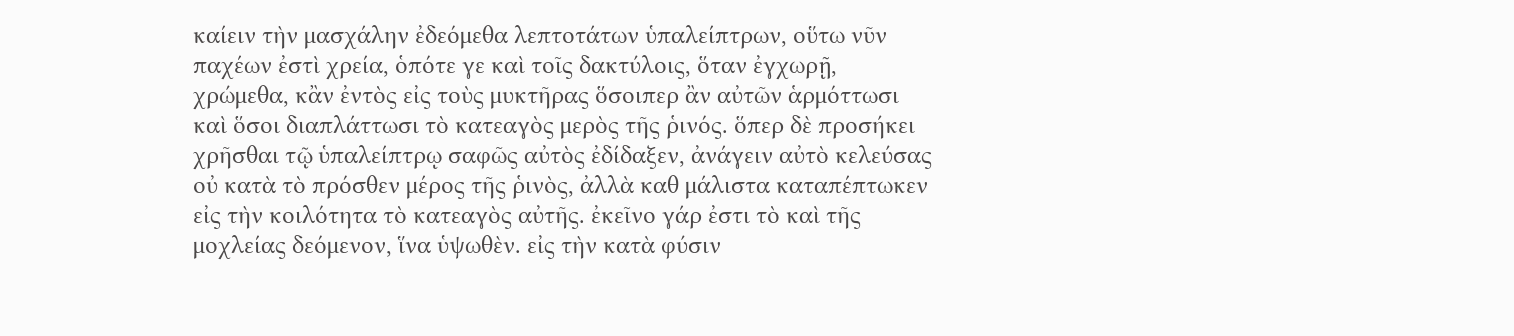καίειν τὴν μασχάλην ἐδεόμεθα λεπτοτάτων ὑπαλείπτρων, οὕτω νῦν παχέων ἐστὶ χρεία, ὁπότε γε καὶ τοῖς δακτύλοις, ὅταν ἐγχωρῇ, χρώμεθα, κἂν ἐντὸς εἰς τοὺς μυκτῆρας ὅσοιπερ ἂν αὐτῶν ἁρμόττωσι καὶ ὅσοι διαπλάττωσι τὸ κατεαγὸς μερὸς τῆς ῥινός. ὅπερ δὲ προσήκει χρῆσθαι τῷ ὑπαλείπτρῳ σαφῶς αὐτὸς ἐδίδαξεν, ἀνάγειν αὐτὸ κελεύσας οὐ κατὰ τὸ πρόσθεν μέρος τῆς ῥινὸς, ἀλλὰ καθ μάλιστα καταπέπτωκεν εἰς τὴν κοιλότητα τὸ κατεαγὸς αὐτῆς. ἐκεῖνο γάρ ἐστι τὸ καὶ τῆς μοχλείας δεόμενον, ἵνα ὑψωθὲν. εἰς τὴν κατὰ φύσιν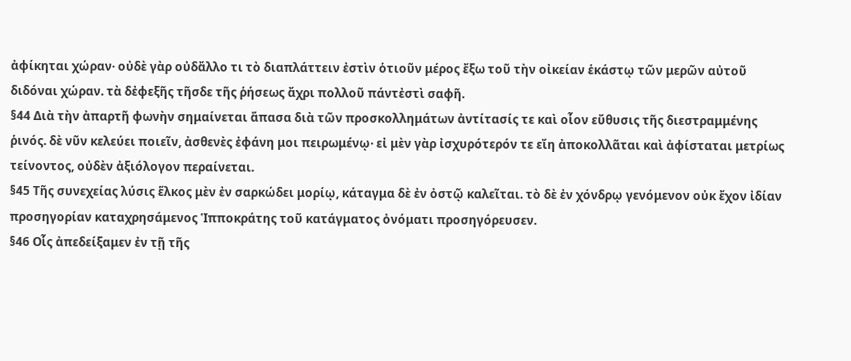ἀφίκηται χώραν· οὐδὲ γὰρ οὐδἄλλο τι τὸ διαπλάττειν ἐστὶν ὁτιοῦν μέρος ἔξω τοῦ τὴν οἰκείαν ἑκάστῳ τῶν μερῶν αὐτοῦ διδόναι χώραν. τὰ δἐφεξῆς τῆσδε τῆς ῥήσεως ἄχρι πολλοῦ πάντἐστὶ σαφῆ.
§44 Διὰ τὴν ἀπαρτῆ φωνὴν σημαίνεται ἅπασα διὰ τῶν προσκολλημάτων ἀντίτασίς τε καὶ οἷον εὔθυσις τῆς διεστραμμένης ῥινός. δὲ νῦν κελεύει ποιεῖν, ἀσθενὲς ἐφάνη μοι πειρωμένῳ· εἰ μὲν γὰρ ἰσχυρότερόν τε εἴη ἀποκολλᾶται καὶ ἀφίσταται μετρίως τείνοντος, οὐδὲν ἀξιόλογον περαίνεται.
§45 Τῆς συνεχείας λύσις ἕλκος μὲν ἐν σαρκώδει μορίῳ, κάταγμα δὲ ἐν ὀστῷ καλεῖται. τὸ δὲ ἐν χόνδρῳ γενόμενον οὐκ ἔχον ἰδίαν προσηγορίαν καταχρησάμενος Ἱπποκράτης τοῦ κατάγματος ὀνόματι προσηγόρευσεν.
§46 Οἷς ἀπεδείξαμεν ἐν τῇ τῆς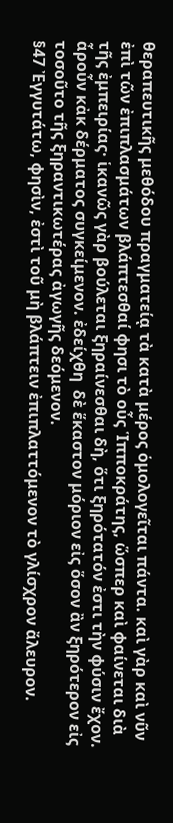θεραπευτικῆς μεθόδου πραγματείᾳ τὰ κατὰ μέρος ὁμολογεῖται πάντα. καὶ γὰρ καὶ νῦν ἐπὶ τῶν ἐπιπλασμάτων βλάπτεσθαί φησι τὸ οὖς Ἱπποκράτης, ὥσπερ καὶ φαίνεται διὰ τῆς ἐμπειρίας· ἱκανῶς γὰρ βούλεται ξηραίνεσθαι δὴ, ὅτι ξηρότατόν ἐστι τὴν φύσιν ἔχον. ἆροὖν κἀκ δέρματος συγκείμενον. ἐδείχθη  δὲ ἕκαστον μόριον εἰς ὅσον ἂν ξηρότερον εἰς τοσοῦτο τῆς ξηραντικωτέρας ἀγωγῆς δεόμενον.
§47 Ἐγγυτάτω, φησὶν, ἐστὶ τοῦ μὴ βλάπτειν ἐπιπλαττόμενον τὸ γλίσχρον ἄλευρον.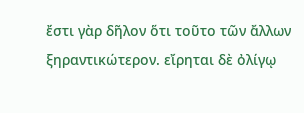ἔστι γὰρ δῆλον ὅτι τοῦτο τῶν ἄλλων ξηραντικώτερον. εἴρηται δὲ ὀλίγῳ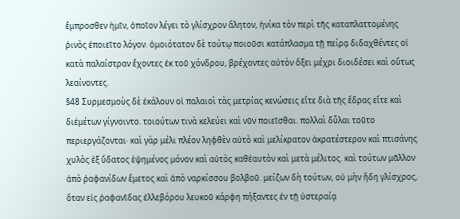ἔμπροσθεν ἡμῖν, ὁποῖον λέγει τὸ γλίσχρον ἄλητον, ἡνίκα τὸν περὶ τῆς καταπλαττομένης ῥινὸς ἐποιεῖτο λόγον. ὁμοιότατον δὲ τούτῳ ποιοῦσι κατάπλασμα τῇ πείρᾳ διδαχθέντες οἱ κατὰ παλαίστραν ἔχοντες ἐκ τοῦ χόνδρου, βρέχοντες αὐτὸν ὄξει μέχρι διοιδέσει καὶ οὕτως λεαίνοντες.
§48 Συρμεσμοὺς δὲ ἐκάλουν οἱ παλαιοὶ τὰς μετρίας κενώσεις εἴτε διὰ τῆς ἕδρας εἴτε καὶ διἐμέτων γίγνοιντο. τοιούτων τινὰ κελεύει καὶ νῦν ποιεῖσθαι. πολλαὶ δὗλαι τοῦτο περιεργάζονται· καὶ γὰρ μέλι πλέον ληφθὲν αὐτὸ καὶ μελίκρατον ἀκρατέστερον καὶ πτισάνης χυλὸς ἐξ ὕδατος ἑψημένος μόνον καὶ αὐτὸς καθἑαυτὸν καὶ μετὰ μέλιτος. καὶ τούτων μᾶλλον ἀπὸ ῥαφανίδων ἔμετος καὶ ἀπὸ ναρκίσσου βολβοῦ. μείζων δὴ τούτων, οὐ μὴν ἤδη γλίσχρος, ὅταν εἰς ῥαφανῖδας ἐλλεβόρου λευκοῦ κάρφη πήξαντες ἐν τῇ ὑστεραίᾳ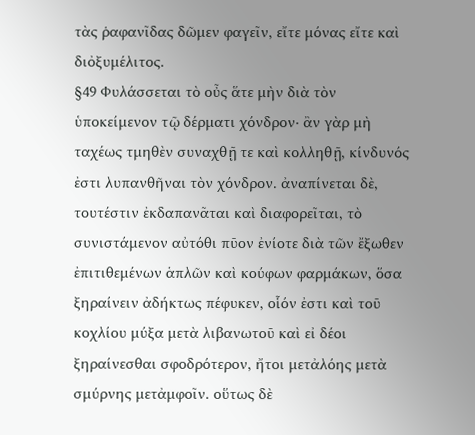τὰς ῥαφανῖδας δῶμεν φαγεῖν, εἴτε μόνας εἴτε καὶ διὀξυμέλιτος.
§49 Φυλάσσεται τὸ οὖς ἅτε μὴν διὰ τὸν ὑποκείμενον τῷ δέρματι χόνδρον· ἂν γὰρ μὴ ταχέως τμηθὲν συναχθῇ τε καὶ κολληθῇ, κίνδυνός ἐστι λυπανθῆναι τὸν χόνδρον. ἀναπίνεται δὲ, τουτέστιν ἐκδαπανᾶται καὶ διαφορεῖται, τὸ συνιστάμενον αὐτόθι πῦον ἐνίοτε διὰ τῶν ἔξωθεν ἐπιτιθεμένων ἁπλῶν καὶ κούφων φαρμάκων, ὅσα ξηραίνειν ἀδήκτως πέφυκεν, οἷόν ἐστι καὶ τοῦ κοχλίου μύξα μετὰ λιβανωτοῦ καὶ εἰ δέοι ξηραίνεσθαι σφοδρότερον, ἤτοι μετἀλόης μετὰ σμύρνης μετἀμφοῖν. οὕτως δὲ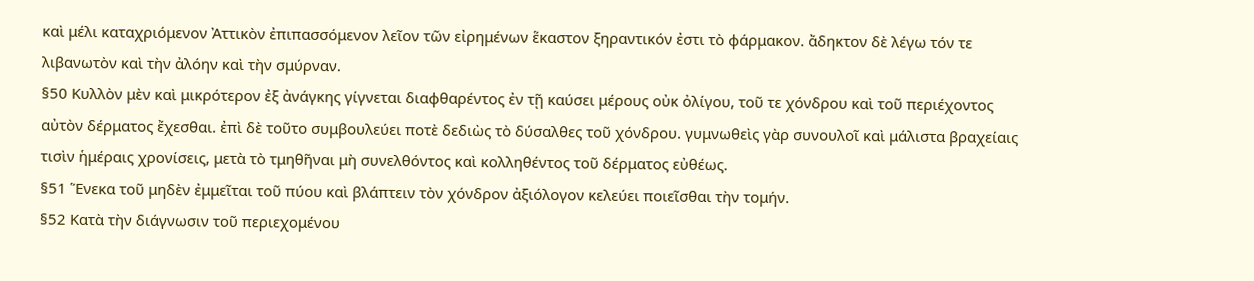καὶ μέλι καταχριόμενον Ἀττικὸν ἐπιπασσόμενον λεῖον τῶν εἰρημένων ἕκαστον ξηραντικόν ἐστι τὸ φάρμακον. ἄδηκτον δὲ λέγω τόν τε λιβανωτὸν καὶ τὴν ἀλόην καὶ τὴν σμύρναν.
§50 Κυλλὸν μὲν καὶ μικρότερον ἐξ ἀνάγκης γίγνεται διαφθαρέντος ἐν τῇ καύσει μέρους οὐκ ὀλίγου, τοῦ τε χόνδρου καὶ τοῦ περιέχοντος αὐτὸν δέρματος ἔχεσθαι. ἐπὶ δὲ τοῦτο συμβουλεύει ποτὲ δεδιὼς τὸ δύσαλθες τοῦ χόνδρου. γυμνωθεὶς γὰρ συνουλοῖ καὶ μάλιστα βραχείαις τισὶν ἡμέραις χρονίσεις, μετὰ τὸ τμηθῆναι μὴ συνελθόντος καὶ κολληθέντος τοῦ δέρματος εὐθέως.
§51 Ἕνεκα τοῦ μηδὲν ἐμμεῖται τοῦ πύου καὶ βλάπτειν τὸν χόνδρον ἀξιόλογον κελεύει ποιεῖσθαι τὴν τομήν.
§52 Κατὰ τὴν διάγνωσιν τοῦ περιεχομένου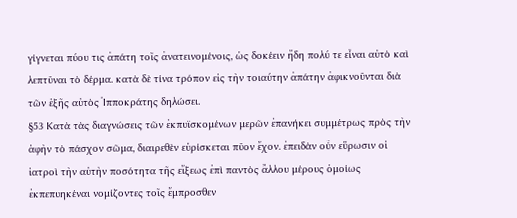γίγνεται πύου τις ἀπάτη τοῖς ἀνατεινομένοις, ὡς δοκέειν ἤδη πολύ τε εἶναι αὐτὸ καὶ λεπτῦναι τὸ δέρμα. κατὰ δὲ τίνα τρόπον εἰς τὴν τοιαύτην ἀπάτην ἀφικνοῦνται διὰ τῶν ἑξῆς αὐτὸς Ἱπποκράτης δηλώσει.
§53 Κατὰ τὰς διαγνώσεις τῶν ἐκπυϊσκομένων μερῶν ἐπανήκει συμμέτρως πρὸς τὴν ἁφὴν τὸ πάσχον σῶμα, διαιρεθὲν εὑρίσκεται πῦον ἔχον. ἐπειδὰν οὖν εὕρωσιν οἱ ἰατροὶ τὴν αὐτὴν ποσότητα τῆς εἴξεως ἐπὶ παντὸς ἄλλου μέρους ὁμοίως ἐκπεπυηκέναι νομίζοντες τοῖς ἔμπροσθεν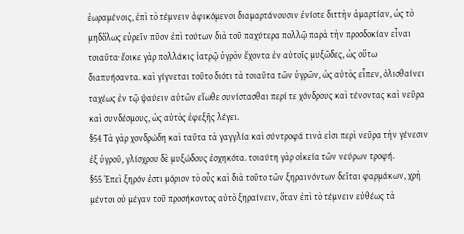ἑωραμένοις, ἐπὶ τὸ τέμνειν ἀφικόμενοι διαμαρτάνουσιν ἐνίοτε διττὴν ἁμαρτίαν, ὡς τὸ μηδὅλως εὑρεῖν πῦον ἐπὶ τούτων διὰ τοῦ παχύτερα πολλῷ παρὰ τὴν προσδοκίαν εἶναι τοιαῦτα· ἔοικε γὰρ πολλάκις ἰατρῷ ὑγρὸν ἔχοντα ἐν αὐτοῖς μυξῶδες, ὡς οὕτω διαπυήσαντα. καὶ γίγνεται τοῦτο διότι τὰ τοιαῦτα τῶν ὑγρῶν, ὡς αὐτὸς εἷπεν, ὀλισθαίνει ταχέως ἐν τῷ ψαύειν αὐτῶν εἴωθε συνίστασθαι περί τε χόνδρους καὶ τένοντας καὶ νεῦρα καὶ συνδέσμους, ὡς αὐτὸς ἐφεξῆς λέγει.
§54 Τὰ γὰρ χονδρώδη καὶ ταῦτα τὰ γαγγλία καὶ σύντροφά τινὰ εἰσι περὶ νεῦρα τὴν γένεσιν ἐξ ὑγροῦ, γλίσχρου δὲ μυξώδους ἐσχηκότα. τοιαύτη γὰρ οἰκεία τῶν νεύρων τροφή.
§55 Ἐπεὶ ξηρόν ἐστι μόριον τὸ οὖς καὶ διὰ τοῦτο τῶν ξηραινόντων δεῖται φαρμάκων, χρὴ μέντοι οὐ μέγαν τοῦ προσήκοντος αὐτὸ ξηραίνειν, ὅταν ἐπὶ τὸ τέμνειν εὐθέως τὰ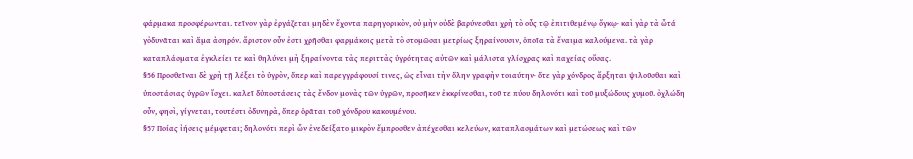φάρμακα προσφέρωνται. τεῖνον γὰρ ἐργάζεται μηδὲν ἔχοντα παρηγορικὸν, οὐ μὴν οὐδὲ βαρύνεσθαι χρὴ τὸ οὖς τῷ ἐπιτιθεμένῳ ὄγκῳ· καὶ γὰρ τὰ ὦτά γὀδυνᾶται καὶ ἅμα ἀσηρόν. ἄριστον οὖν ἐστι χρῆσθαι φαρμάκοις μετὰ τὸ στομῶσαι μετρίως ξηραίνουσιν, ὁποῖα τὰ ἔναιμα καλούμενα. τὰ γὰρ καταπλάσματα ἐγκλείει τε καὶ θηλύνει μὴ ξηραίνοντα τὰς περιττὰς ὑγρότητας αὐτῶν καὶ μάλιστα γλίσχρας καὶ παχείας οὔσας.
§56 Προσθεῖναι δὲ χρὴ τῇ λέξει τὸ ὑγρὸν, ὅπερ καὶ παρεγγράφουσί τινες, ὡς εἶναι τὴν ὅλην γραφὴν τοιαύτην· ὅτε γὰρ χόνδρος ἄρξηται ψιλοῦσθαι καὶ ὑποστάσιας ὑγρῶν ἴσχει. καλεῖ δὑποστάσεις τὰς ἔνδον μονὰς τῶν ὑγρῶν, προσῆκεν ἐκκρίνεσθαι, τοῦ τε πύου δηλονότι καὶ τοῦ μυξώδους χυμοῦ. ὀχλώδη οὖν, φησὶ, γίγνεται, τουτέστι ὀδυνηρὰ, ὅπερ ὁρᾶται τοῦ χόνδρου κακουμένου.
§57 Ποίας ἰήσεις μέμφεται; δηλονότι περὶ ὧν ἐνεδείξατο μικρὸν ἔμπροσθεν ἀπέχεσθαι κελεύων, καταπλασμάτων καὶ μετώσεως καὶ τῶν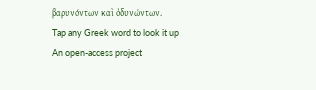βαρυνόντων καὶ ὀδυνώντων.
Tap any Greek word to look it up
An open-access project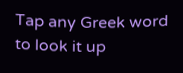Tap any Greek word to look it up